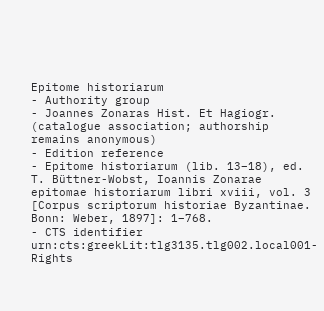Epitome historiarum
- Authority group
- Joannes Zonaras Hist. Et Hagiogr. (catalogue association; authorship remains anonymous)
- Edition reference
- Epitome historiarum (lib. 13–18), ed. T. Büttner-Wobst, Ioannis Zonarae epitomae historiarum libri xviii, vol. 3 [Corpus scriptorum historiae Byzantinae. Bonn: Weber, 1897]: 1–768.
- CTS identifier
urn:cts:greekLit:tlg3135.tlg002.local001- Rights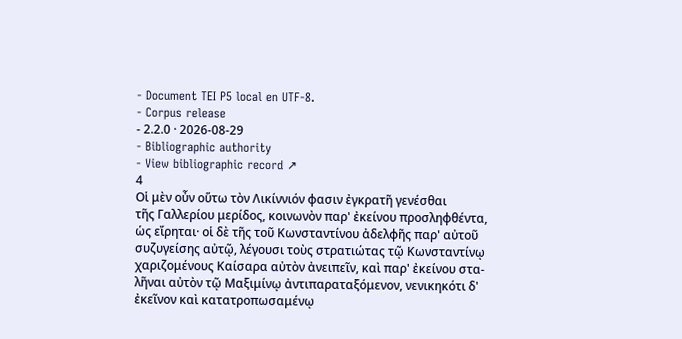- Document TEI P5 local en UTF-8.
- Corpus release
- 2.2.0 · 2026-08-29
- Bibliographic authority
- View bibliographic record ↗
4
Οἱ μὲν οὖν οὕτω τὸν Λικίννιόν φασιν ἐγκρατῆ γενέσθαι
τῆς Γαλλερίου μερίδος, κοινωνὸν παρ' ἐκείνου προσληφθέντα,
ὡς εἴρηται· οἱ δὲ τῆς τοῦ Κωνσταντίνου ἀδελφῆς παρ' αὐτοῦ
συζυγείσης αὐτῷ, λέγουσι τοὺς στρατιώτας τῷ Κωνσταντίνῳ
χαριζομένους Καίσαρα αὐτὸν ἀνειπεῖν, καὶ παρ' ἐκείνου στα-
λῆναι αὐτὸν τῷ Μαξιμίνῳ ἀντιπαραταξόμενον, νενικηκότι δ'
ἐκεῖνον καὶ κατατροπωσαμένῳ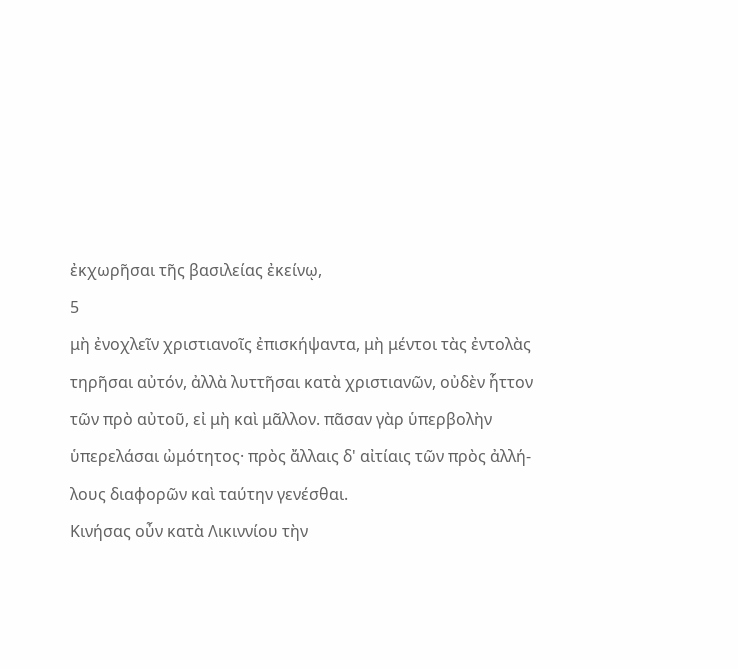ἐκχωρῆσαι τῆς βασιλείας ἐκείνῳ,
5
μὴ ἐνοχλεῖν χριστιανοῖς ἐπισκήψαντα, μὴ μέντοι τὰς ἐντολὰς
τηρῆσαι αὐτόν, ἀλλὰ λυττῆσαι κατὰ χριστιανῶν, οὐδὲν ἧττον
τῶν πρὸ αὐτοῦ, εἰ μὴ καὶ μᾶλλον. πᾶσαν γὰρ ὑπερβολὴν
ὑπερελάσαι ὠμότητος· πρὸς ἄλλαις δ' αἰτίαις τῶν πρὸς ἀλλή-
λους διαφορῶν καὶ ταύτην γενέσθαι.
Κινήσας οὖν κατὰ Λικιννίου τὴν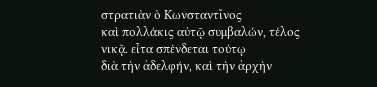στρατιὰν ὁ Κωνσταντῖνος
καὶ πολλάκις αὐτῷ συμβαλών, τέλος νικᾷ. εἶτα σπένδεται τούτῳ
διὰ τὴν ἀδελφήν, καὶ τὴν ἀρχὴν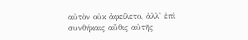αὐτὸν οὐκ ἀφείλετο, ἀλλ' ἐπὶ
συνθήκαις αὖθις αὐτῆς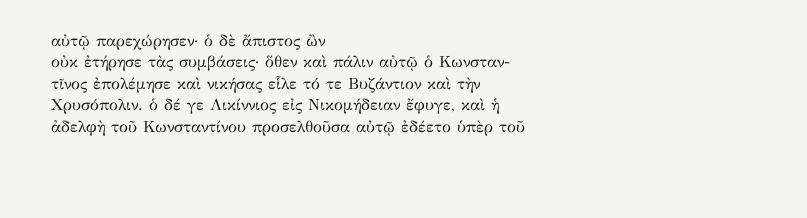αὐτῷ παρεχώρησεν· ὁ δὲ ἄπιστος ὢν
οὐκ ἐτήρησε τὰς συμβάσεις· ὅθεν καὶ πάλιν αὐτῷ ὁ Κωνσταν-
τῖνος ἐπολέμησε καὶ νικήσας εἷλε τό τε Βυζάντιον καὶ τὴν
Χρυσόπολιν. ὁ δέ γε Λικίννιος εἰς Νικομήδειαν ἔφυγε, καὶ ἡ
ἀδελφὴ τοῦ Κωνσταντίνου προσελθοῦσα αὐτῷ ἐδέετο ὑπὲρ τοῦ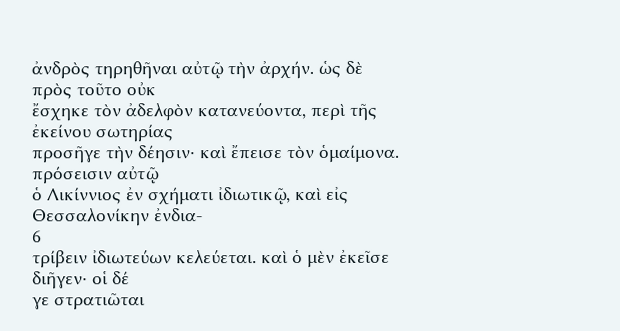ἀνδρὸς τηρηθῆναι αὐτῷ τὴν ἀρχήν. ὡς δὲ πρὸς τοῦτο οὐκ
ἔσχηκε τὸν ἀδελφὸν κατανεύοντα, περὶ τῆς ἐκείνου σωτηρίας
προσῆγε τὴν δέησιν· καὶ ἔπεισε τὸν ὁμαίμονα. πρόσεισιν αὐτῷ
ὁ Λικίννιος ἐν σχήματι ἰδιωτικῷ, καὶ εἰς Θεσσαλονίκην ἐνδια-
6
τρίβειν ἰδιωτεύων κελεύεται. καὶ ὁ μὲν ἐκεῖσε διῆγεν· οἱ δέ
γε στρατιῶται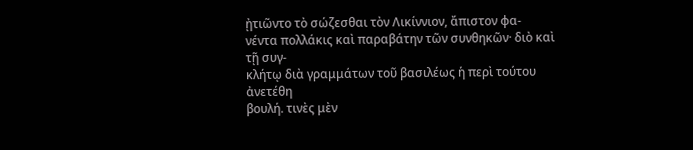ᾐτιῶντο τὸ σώζεσθαι τὸν Λικίννιον, ἄπιστον φα-
νέντα πολλάκις καὶ παραβάτην τῶν συνθηκῶν· διὸ καὶ τῇ συγ-
κλήτῳ διὰ γραμμάτων τοῦ βασιλέως ἡ περὶ τούτου ἀνετέθη
βουλή. τινὲς μὲν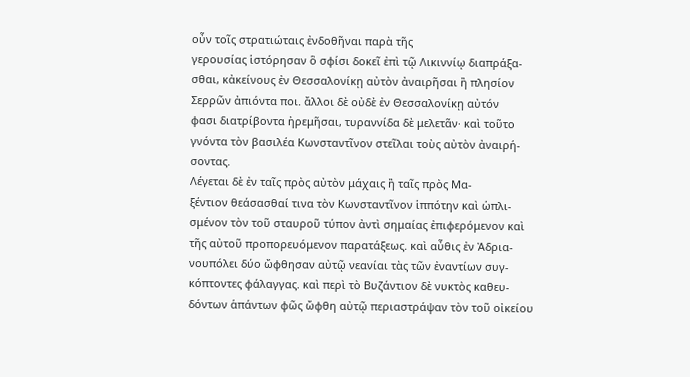οὖν τοῖς στρατιώταις ἐνδοθῆναι παρὰ τῆς
γερουσίας ἱστόρησαν ὃ σφίσι δοκεῖ ἐπὶ τῷ Λικιννίῳ διαπράξα-
σθαι, κἀκείνους ἐν Θεσσαλονίκῃ αὐτὸν ἀναιρῆσαι ἢ πλησίον
Σερρῶν ἀπιόντα ποι. ἄλλοι δὲ οὐδὲ ἐν Θεσσαλονίκῃ αὐτόν
φασι διατρίβοντα ἠρεμῆσαι, τυραννίδα δὲ μελετᾶν· καὶ τοῦτο
γνόντα τὸν βασιλέα Κωνσταντῖνον στεῖλαι τοὺς αὐτὸν ἀναιρή-
σοντας.
Λέγεται δὲ ἐν ταῖς πρὸς αὐτὸν μάχαις ἢ ταῖς πρὸς Μα-
ξέντιον θεάσασθαί τινα τὸν Κωνσταντῖνον ἱππότην καὶ ὡπλι-
σμένον τὸν τοῦ σταυροῦ τύπον ἀντὶ σημαίας ἐπιφερόμενον καὶ
τῆς αὐτοῦ προπορευόμενον παρατάξεως. καὶ αὖθις ἐν Ἀδρια-
νουπόλει δύο ὤφθησαν αὐτῷ νεανίαι τὰς τῶν ἐναντίων συγ-
κόπτοντες φάλαγγας. καὶ περὶ τὸ Βυζάντιον δὲ νυκτὸς καθευ-
δόντων ἁπάντων φῶς ὤφθη αὐτῷ περιαστράψαν τὸν τοῦ οἰκείου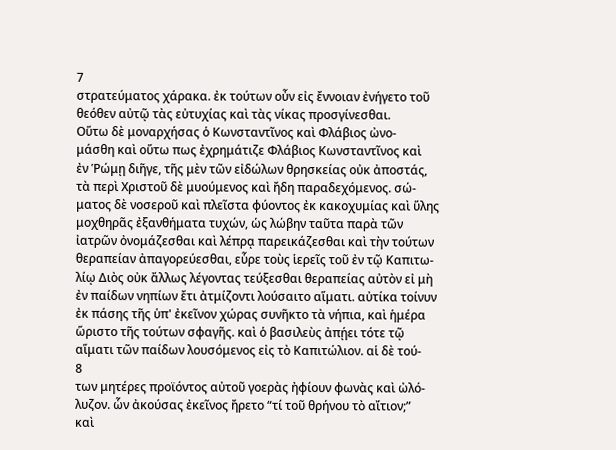7
στρατεύματος χάρακα. ἐκ τούτων οὖν εἰς ἔννοιαν ἐνήγετο τοῦ
θεόθεν αὐτῷ τὰς εὐτυχίας καὶ τὰς νίκας προσγίνεσθαι.
Οὕτω δὲ μοναρχήσας ὁ Κωνσταντῖνος καὶ Φλάβιος ὠνο-
μάσθη καὶ οὕτω πως ἐχρημάτιζε Φλάβιος Κωνσταντῖνος καὶ
ἐν Ῥώμῃ διῆγε, τῆς μὲν τῶν εἰδώλων θρησκείας οὐκ ἀποστάς,
τὰ περὶ Χριστοῦ δὲ μυούμενος καὶ ἤδη παραδεχόμενος. σώ-
ματος δὲ νοσεροῦ καὶ πλεῖστα φύοντος ἐκ κακοχυμίας καὶ ὕλης
μοχθηρᾶς ἐξανθήματα τυχών, ὡς λώβην ταῦτα παρὰ τῶν
ἰατρῶν ὀνομάζεσθαι καὶ λέπρᾳ παρεικάζεσθαι καὶ τὴν τούτων
θεραπείαν ἀπαγορεύεσθαι, εὗρε τοὺς ἱερεῖς τοῦ ἐν τῷ Καπιτω-
λίῳ Διὸς οὐκ ἄλλως λέγοντας τεύξεσθαι θεραπείας αὐτὸν εἰ μὴ
ἐν παίδων νηπίων ἔτι ἀτμίζοντι λούσαιτο αἵματι. αὐτίκα τοίνυν
ἐκ πάσης τῆς ὑπ' ἐκεῖνον χώρας συνῆκτο τὰ νήπια, καὶ ἡμέρα
ὥριστο τῆς τούτων σφαγῆς. καὶ ὁ βασιλεὺς ἀπῄει τότε τῷ
αἵματι τῶν παίδων λουσόμενος εἰς τὸ Καπιτώλιον. αἱ δὲ τού-
8
των μητέρες προϊόντος αὐτοῦ γοερὰς ἠφίουν φωνὰς καὶ ὠλό-
λυζον. ὧν ἀκούσας ἐκεῖνος ἤρετο “τί τοῦ θρήνου τὸ αἴτιον;”
καὶ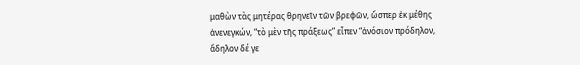μαθὼν τὰς μητέρας θρηνεῖν τῶν βρεφῶν, ὥσπερ ἐκ μέθης
ἀνενεγκών, “τὸ μὲν τῆς πράξεως” εἶπεν “ἀνόσιον πρόδηλον,
ἄδηλον δέ γε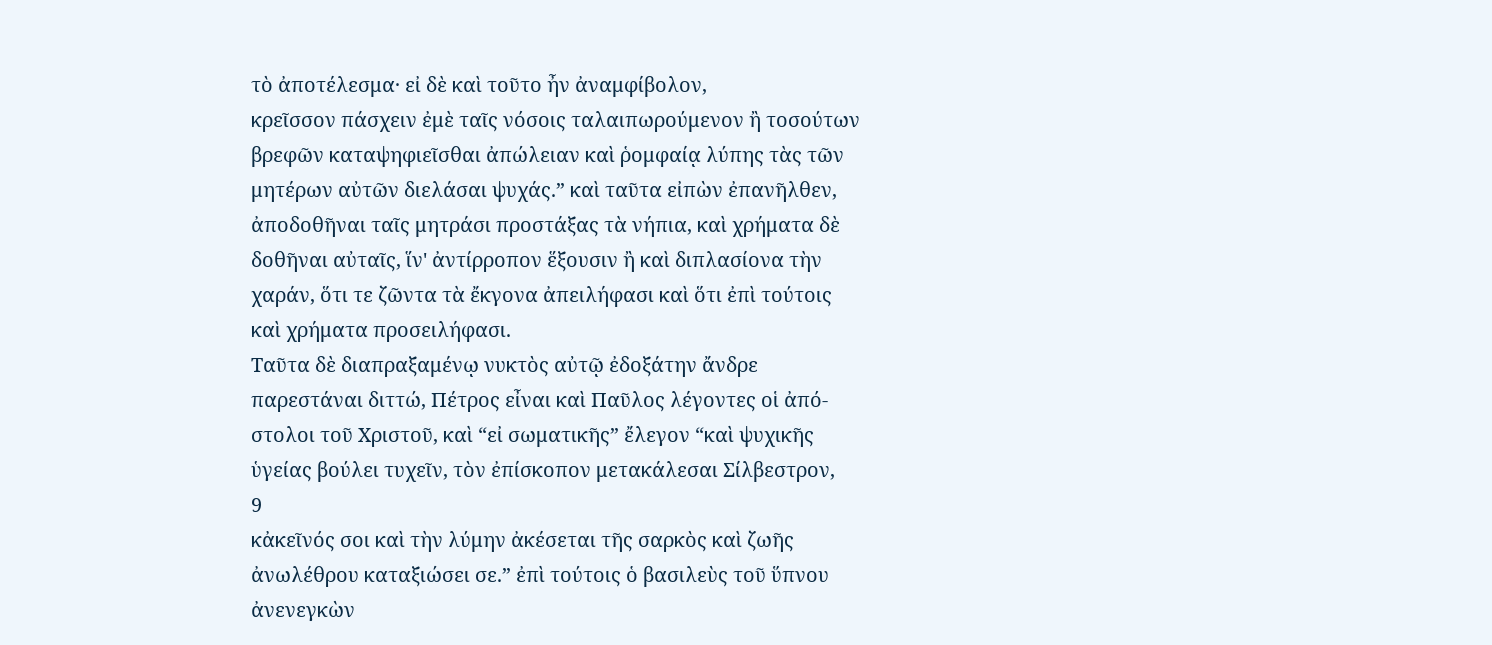τὸ ἀποτέλεσμα· εἰ δὲ καὶ τοῦτο ἦν ἀναμφίβολον,
κρεῖσσον πάσχειν ἐμὲ ταῖς νόσοις ταλαιπωρούμενον ἢ τοσούτων
βρεφῶν καταψηφιεῖσθαι ἀπώλειαν καὶ ῥομφαίᾳ λύπης τὰς τῶν
μητέρων αὐτῶν διελάσαι ψυχάς.” καὶ ταῦτα εἰπὼν ἐπανῆλθεν,
ἀποδοθῆναι ταῖς μητράσι προστάξας τὰ νήπια, καὶ χρήματα δὲ
δοθῆναι αὐταῖς, ἵν' ἀντίρροπον ἕξουσιν ἢ καὶ διπλασίονα τὴν
χαράν, ὅτι τε ζῶντα τὰ ἔκγονα ἀπειλήφασι καὶ ὅτι ἐπὶ τούτοις
καὶ χρήματα προσειλήφασι.
Ταῦτα δὲ διαπραξαμένῳ νυκτὸς αὐτῷ ἐδοξάτην ἄνδρε
παρεστάναι διττώ, Πέτρος εἶναι καὶ Παῦλος λέγοντες οἱ ἀπό-
στολοι τοῦ Χριστοῦ, καὶ “εἰ σωματικῆς” ἔλεγον “καὶ ψυχικῆς
ὑγείας βούλει τυχεῖν, τὸν ἐπίσκοπον μετακάλεσαι Σίλβεστρον,
9
κἀκεῖνός σοι καὶ τὴν λύμην ἀκέσεται τῆς σαρκὸς καὶ ζωῆς
ἀνωλέθρου καταξιώσει σε.” ἐπὶ τούτοις ὁ βασιλεὺς τοῦ ὕπνου
ἀνενεγκὼν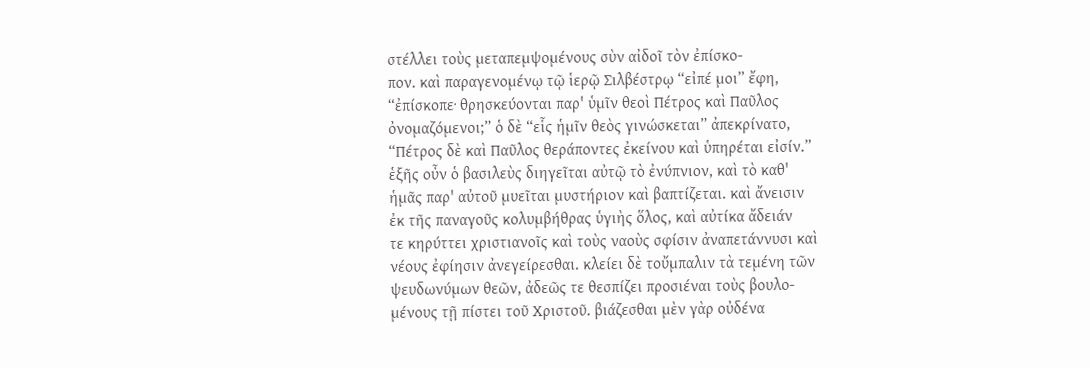στέλλει τοὺς μεταπεμψομένους σὺν αἰδοῖ τὸν ἐπίσκο-
πον. καὶ παραγενομένῳ τῷ ἱερῷ Σιλβέστρῳ “εἰπέ μοι” ἔφη,
“ἐπίσκοπε· θρησκεύονται παρ' ὑμῖν θεοὶ Πέτρος καὶ Παῦλος
ὀνομαζόμενοι;” ὁ δὲ “εἷς ἡμῖν θεὸς γινώσκεται” ἀπεκρίνατο,
“Πέτρος δὲ καὶ Παῦλος θεράποντες ἐκείνου καὶ ὑπηρέται εἰσίν.”
ἑξῆς οὖν ὁ βασιλεὺς διηγεῖται αὐτῷ τὸ ἐνύπνιον, καὶ τὸ καθ'
ἡμᾶς παρ' αὐτοῦ μυεῖται μυστήριον καὶ βαπτίζεται. καὶ ἄνεισιν
ἐκ τῆς παναγοῦς κολυμβήθρας ὑγιὴς ὅλος, καὶ αὐτίκα ἄδειάν
τε κηρύττει χριστιανοῖς καὶ τοὺς ναοὺς σφίσιν ἀναπετάννυσι καὶ
νέους ἐφίησιν ἀνεγείρεσθαι. κλείει δὲ τοὔμπαλιν τὰ τεμένη τῶν
ψευδωνύμων θεῶν, ἀδεῶς τε θεσπίζει προσιέναι τοὺς βουλο-
μένους τῇ πίστει τοῦ Χριστοῦ. βιάζεσθαι μὲν γὰρ οὐδένα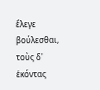ἔλεγε
βούλεσθαι, τοὺς δ' ἑκόντας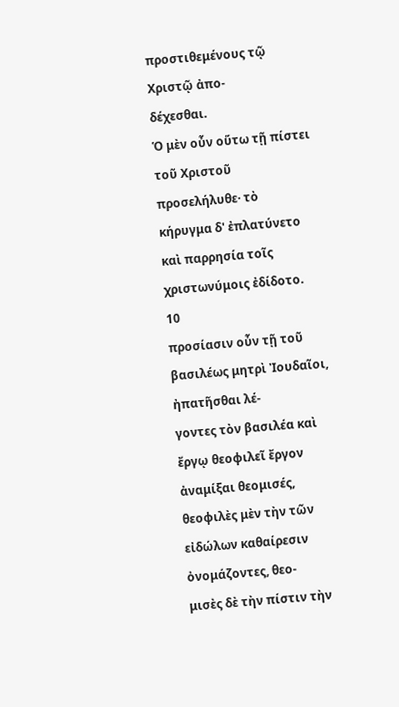προστιθεμένους τῷ Χριστῷ ἀπο-
δέχεσθαι.
Ὁ μὲν οὖν οὕτω τῇ πίστει τοῦ Χριστοῦ προσελήλυθε· τὸ
κήρυγμα δ' ἐπλατύνετο καὶ παρρησία τοῖς χριστωνύμοις ἐδίδοτο.
10
προσίασιν οὖν τῇ τοῦ βασιλέως μητρὶ Ἰουδαῖοι, ἠπατῆσθαι λέ-
γοντες τὸν βασιλέα καὶ ἔργῳ θεοφιλεῖ ἔργον ἀναμίξαι θεομισές,
θεοφιλὲς μὲν τὴν τῶν εἰδώλων καθαίρεσιν ὀνομάζοντες, θεο-
μισὲς δὲ τὴν πίστιν τὴν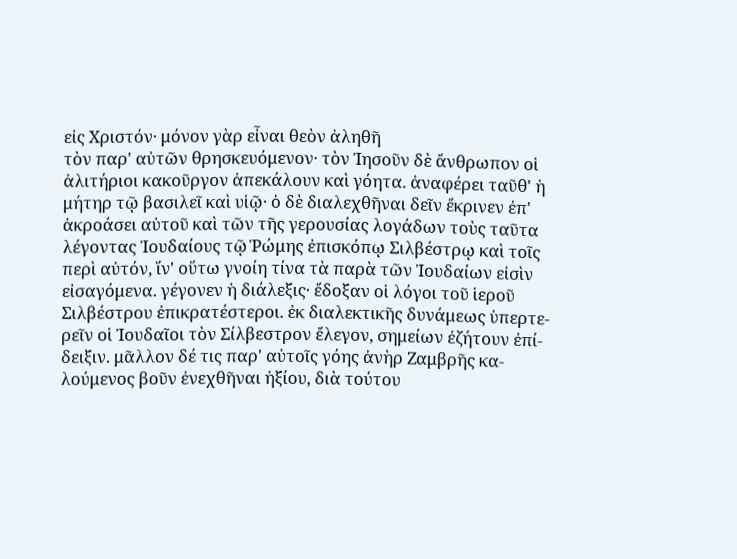εἰς Χριστόν· μόνον γὰρ εἶναι θεὸν ἀληθῆ
τὸν παρ' αὐτῶν θρησκευόμενον· τὸν Ἰησοῦν δὲ ἄνθρωπον οἱ
ἀλιτήριοι κακοῦργον ἀπεκάλουν καὶ γόητα. ἀναφέρει ταῦθ' ἡ
μήτηρ τῷ βασιλεῖ καὶ υἱῷ· ὁ δὲ διαλεχθῆναι δεῖν ἔκρινεν ἐπ'
ἀκροάσει αὐτοῦ καὶ τῶν τῆς γερουσίας λογάδων τοὺς ταῦτα
λέγοντας Ἰουδαίους τῷ Ῥώμης ἐπισκόπῳ Σιλβέστρῳ καὶ τοῖς
περὶ αὐτόν, ἵν' οὕτω γνοίη τίνα τὰ παρὰ τῶν Ἰουδαίων εἰσὶν
εἰσαγόμενα. γέγονεν ἡ διάλεξις· ἔδοξαν οἱ λόγοι τοῦ ἱεροῦ
Σιλβέστρου ἐπικρατέστεροι. ἐκ διαλεκτικῆς δυνάμεως ὑπερτε-
ρεῖν οἱ Ἰουδαῖοι τὸν Σίλβεστρον ἔλεγον, σημείων ἐζήτουν ἐπί-
δειξιν. μᾶλλον δέ τις παρ' αὐτοῖς γόης ἀνὴρ Ζαμβρῆς κα-
λούμενος βοῦν ἐνεχθῆναι ἠξίου, διὰ τούτου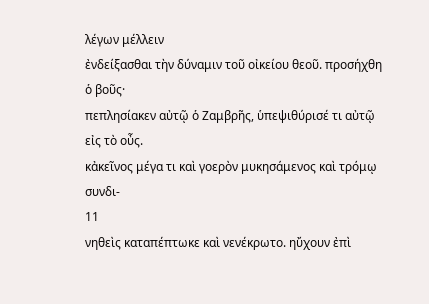λέγων μέλλειν
ἐνδείξασθαι τὴν δύναμιν τοῦ οἰκείου θεοῦ. προσήχθη ὁ βοῦς·
πεπλησίακεν αὐτῷ ὁ Ζαμβρῆς, ὑπεψιθύρισέ τι αὐτῷ εἰς τὸ οὖς.
κἀκεῖνος μέγα τι καὶ γοερὸν μυκησάμενος καὶ τρόμῳ συνδι-
11
νηθεὶς καταπέπτωκε καὶ νενέκρωτο. ηὔχουν ἐπὶ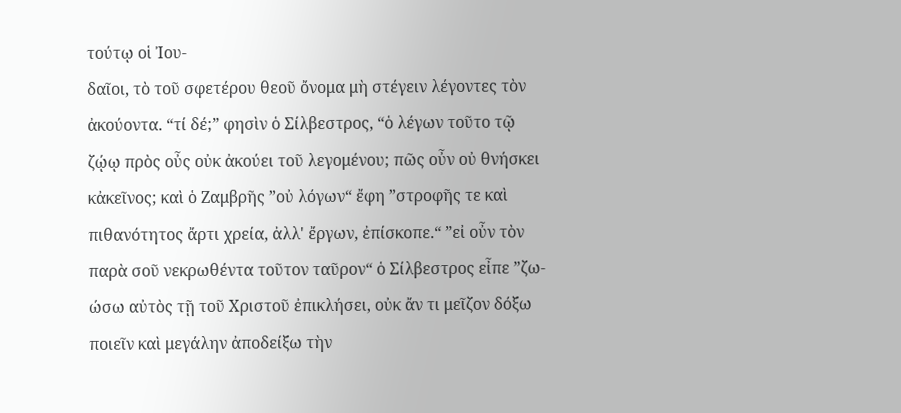τούτῳ οἱ Ἰου-
δαῖοι, τὸ τοῦ σφετέρου θεοῦ ὄνομα μὴ στέγειν λέγοντες τὸν
ἀκούοντα. “τί δέ;” φησὶν ὁ Σίλβεστρος, “ὁ λέγων τοῦτο τῷ
ζῴῳ πρὸς οὖς οὐκ ἀκούει τοῦ λεγομένου; πῶς οὖν οὐ θνήσκει
κἀκεῖνος; καὶ ὁ Ζαμβρῆς ”οὐ λόγων“ ἔφη ”στροφῆς τε καὶ
πιθανότητος ἄρτι χρεία, ἀλλ' ἔργων, ἐπίσκοπε.“ ”εἰ οὖν τὸν
παρὰ σοῦ νεκρωθέντα τοῦτον ταῦρον“ ὁ Σίλβεστρος εἶπε ”ζω-
ώσω αὐτὸς τῇ τοῦ Χριστοῦ ἐπικλήσει, οὐκ ἄν τι μεῖζον δόξω
ποιεῖν καὶ μεγάλην ἀποδείξω τὴν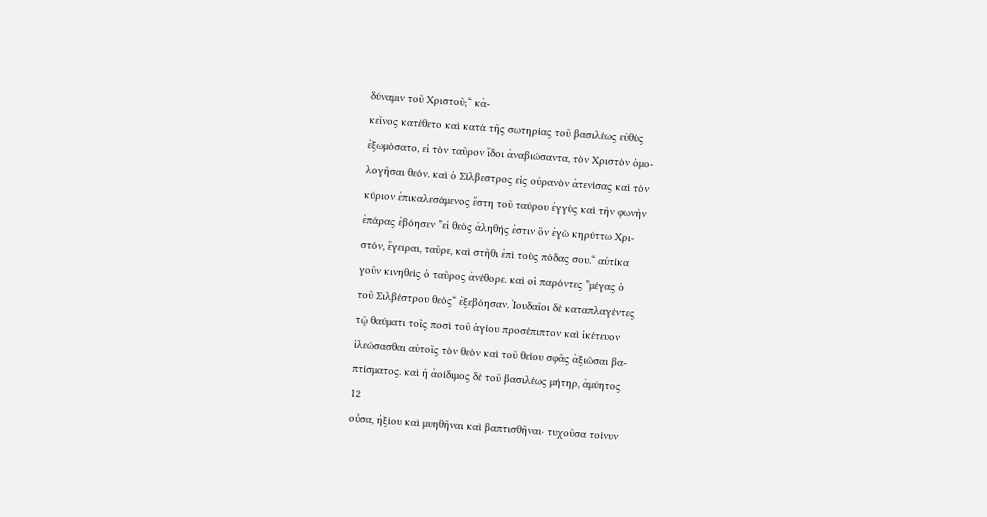δύναμιν τοῦ Χριστοῦ;“ κἀ-
κεῖνος κατέθετο καὶ κατὰ τῆς σωτηρίας τοῦ βασιλέως εὐθὺς
ἐξωμόσατο, εἰ τὸν ταῦρον ἴδοι ἀναβιώσαντα, τὸν Χριστὸν ὁμο-
λογῆσαι θεόν. καὶ ὁ Σίλβεστρος εἰς οὐρανὸν ἀτενίσας καὶ τὸν
κύριον ἐπικαλεσάμενος ἔστη τοῦ ταύρου ἐγγὺς καὶ τὴν φωνὴν
ἐπάρας ἐβόησεν ”εἰ θεὸς ἀληθής ἐστιν ὃν ἐγὼ κηρύττω Χρι-
στόν, ἔγειραι, ταῦρε, καὶ στῆθι ἐπὶ τοὺς πόδας σου.“ αὐτίκα
γοῦν κινηθεὶς ὁ ταῦρος ἀνέθορε. καὶ οἱ παρόντες ”μέγας ὁ
τοῦ Σιλβέστρου θεός“ ἐξεβόησαν. Ἰουδαῖοι δὲ καταπλαγέντες
τῷ θαύματι τοῖς ποσὶ τοῦ ἁγίου προσέπιπτον καὶ ἱκέτευον
ἱλεώσασθαι αὐτοῖς τὸν θεὸν καὶ τοῦ θείου σφᾶς ἀξιῶσαι βα-
πτίσματος. καὶ ἡ ἀοίδιμος δὲ τοῦ βασιλέως μήτηρ, ἀμύητος
12
οὖσα, ἠξίου καὶ μυηθῆναι καὶ βαπτισθῆναι· τυχοῦσα τοίνυν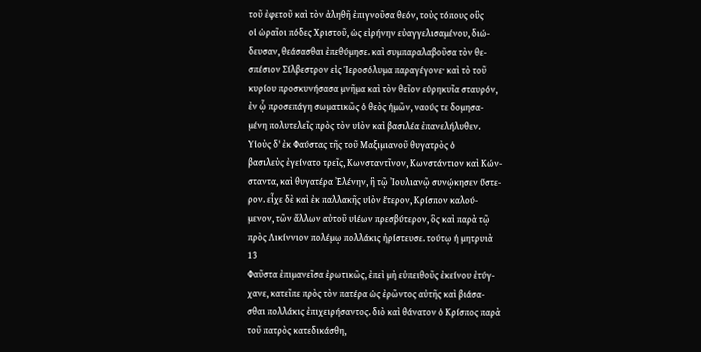τοῦ ἐφετοῦ καὶ τὸν ἀληθῆ ἐπιγνοῦσα θεόν, τοὺς τόπους οὓς
οἱ ὡραῖοι πόδες Χριστοῦ, ὡς εἰρήνην εὐαγγελισαμένου, διώ-
δευσαν, θεάσασθαι ἐπεθύμησε. καὶ συμπαραλαβοῦσα τὸν θε-
σπέσιον Σίλβεστρον εἰς Ἱεροσόλυμα παραγέγονε· καὶ τὸ τοῦ
κυρίου προσκυνήσασα μνῆμα καὶ τὸν θεῖον εὑρηκυῖα σταυρόν,
ἐν ᾧ προσεπάγη σωματικῶς ὁ θεὸς ἡμῶν, ναούς τε δομησα-
μένη πολυτελεῖς πρὸς τὸν υἱὸν καὶ βασιλέα ἐπανελήλυθεν.
Υἱοὺς δ' ἐκ Φαύστας τῆς τοῦ Μαξιμιανοῦ θυγατρὸς ὁ
βασιλεὺς ἐγείνατο τρεῖς, Κωνσταντῖνον, Κωνστάντιον καὶ Κών-
σταντα, καὶ θυγατέρα Ἐλένην, ἣ τῷ Ἰουλιανῷ συνῴκησεν ὕστε-
ρον. εἶχε δὲ καὶ ἐκ παλλακῆς υἱὸν ἕτερον, Κρίσπον καλού-
μενον, τῶν ἄλλων αὐτοῦ υἱέων πρεσβύτερον, ὃς καὶ παρὰ τῷ
πρὸς Λικίννιον πολέμῳ πολλάκις ἠρίστευσε. τούτῳ ἡ μητρυιὰ
13
Φαῦστα ἐπιμανεῖσα ἐρωτικῶς, ἐπεὶ μὴ εὐπειθοῦς ἐκείνου ἐτύγ-
χανε, κατεῖπε πρὸς τὸν πατέρα ὡς ἐρῶντος αὐτῆς καὶ βιάσα-
σθαι πολλάκις ἐπιχειρήσαντος. διὸ καὶ θάνατον ὁ Κρίσπος παρὰ
τοῦ πατρὸς κατεδικάσθη,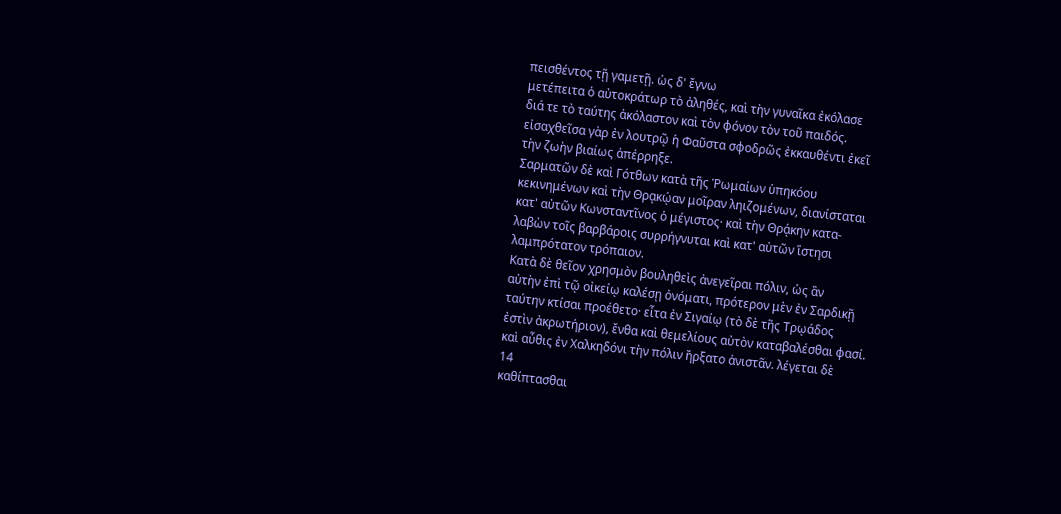πεισθέντος τῇ γαμετῇ. ὡς δ' ἔγνω
μετέπειτα ὁ αὐτοκράτωρ τὸ ἀληθές, καὶ τὴν γυναῖκα ἐκόλασε
διά τε τὸ ταύτης ἀκόλαστον καὶ τὸν φόνον τὸν τοῦ παιδός.
εἰσαχθεῖσα γὰρ ἐν λουτρῷ ἡ Φαῦστα σφοδρῶς ἐκκαυθέντι ἐκεῖ
τὴν ζωὴν βιαίως ἀπέρρηξε.
Σαρματῶν δὲ καὶ Γότθων κατὰ τῆς Ῥωμαίων ὑπηκόου
κεκινημένων καὶ τὴν Θρᾳκῴαν μοῖραν ληιζομένων, διανίσταται
κατ' αὐτῶν Κωνσταντῖνος ὁ μέγιστος· καὶ τὴν Θρᾴκην κατα-
λαβὼν τοῖς βαρβάροις συρρήγνυται καὶ κατ' αὐτῶν ἵστησι
λαμπρότατον τρόπαιον.
Κατὰ δὲ θεῖον χρησμὸν βουληθεὶς ἀνεγεῖραι πόλιν, ὡς ἂν
αὐτὴν ἐπὶ τῷ οἰκείῳ καλέσῃ ὀνόματι, πρότερον μὲν ἐν Σαρδικῇ
ταύτην κτίσαι προέθετο· εἶτα ἐν Σιγαίῳ (τὸ δὲ τῆς Τρῳάδος
ἐστὶν ἀκρωτήριον), ἔνθα καὶ θεμελίους αὐτὸν καταβαλέσθαι φασί.
καὶ αὖθις ἐν Χαλκηδόνι τὴν πόλιν ἤρξατο ἀνιστᾶν. λέγεται δὲ
14
καθίπτασθαι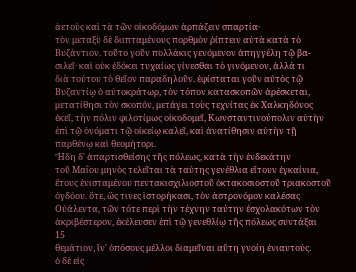ἀετοὺς καὶ τὰ τῶν οἰκοδόμων ἁρπάζειν σπαρτία·
τὸν μεταξὺ δὲ διιπταμένους πορθμὸν ῥίπτειν αὐτὰ κατὰ τὸ
Βυζάντιον. τοῦτο γοῦν πολλάκις γενόμενον ἀπηγγέλη τῷ βα-
σιλεῖ· καὶ οὐκ ἐδόκει τυχαίως γίνεσθαι τὸ γινόμενον, ἀλλά τι
διὰ τούτου τὸ θεῖον παραδηλοῦν. ἐφίσταται γοῦν αὐτὸς τῷ
Βυζαντίῳ ὁ αὐτοκράτωρ, τὸν τόπον κατασκοπῶν ἀρέσκεται,
μετατίθησι τὸν σκοπόν, μετάγει τοὺς τεχνίτας ἐκ Χαλκηδόνος
ἐκεῖ, τὴν πόλιν φιλοτίμως οἰκοδομεῖ, Κωνσταντινούπολιν αὐτὴν
ἐπὶ τῷ ὀνόματι τῷ οἰκείῳ καλεῖ, καὶ ἀνατίθησιν αὐτὴν τῇ
παρθένῳ καὶ θεομήτορι.
Ἤδη δ' ἀπαρτισθείσης τῆς πόλεως, κατὰ τὴν ἑνδεκάτην
τοῦ Μαΐου μηνὸς τελεῖται τὰ ταύτης γενέθλια εἴτουν ἐγκαίνια,
ἔτους ἐνισταμένου πεντακισχιλιοστοῦ ὀκτακοσιοστοῦ τριακοστοῦ
ὀγδόου. ὅτε, ὥς τινες ἱστορήκασι, τὸν ἀστρονόμον καλέσας
Οὐάλεντα, τῶν τότε περὶ τὴν τέχνην ταύτην ἐσχολακότων τὸν
ἀκριβέστερον, ἐκέλευσεν ἐπὶ τῷ γενεθλίῳ τῆς πόλεως συντάξαι
15
θεμάτιον, ἵν' ὁπόσους μέλλοι διαμεῖναι αὕτη γνοίη ἐνιαυτούς.
ὁ δὲ εἰς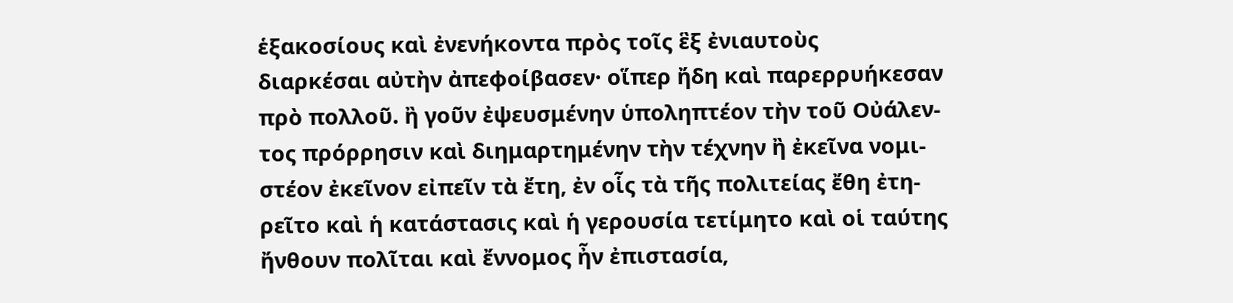ἑξακοσίους καὶ ἐνενήκοντα πρὸς τοῖς ἓξ ἐνιαυτοὺς
διαρκέσαι αὐτὴν ἀπεφοίβασεν· οἵπερ ἤδη καὶ παρερρυήκεσαν
πρὸ πολλοῦ. ἢ γοῦν ἐψευσμένην ὑποληπτέον τὴν τοῦ Οὐάλεν-
τος πρόρρησιν καὶ διημαρτημένην τὴν τέχνην ἢ ἐκεῖνα νομι-
στέον ἐκεῖνον εἰπεῖν τὰ ἔτη, ἐν οἷς τὰ τῆς πολιτείας ἔθη ἐτη-
ρεῖτο καὶ ἡ κατάστασις καὶ ἡ γερουσία τετίμητο καὶ οἱ ταύτης
ἤνθουν πολῖται καὶ ἔννομος ἦν ἐπιστασία,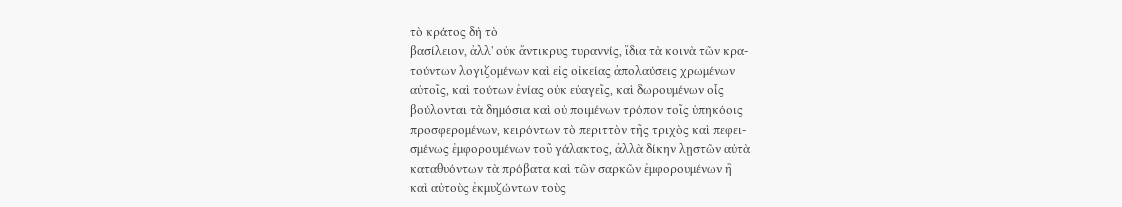τὸ κράτος δὴ τὸ
βασίλειον, ἀλλ' οὐκ ἄντικρυς τυραννίς, ἴδια τὰ κοινὰ τῶν κρα-
τούντων λογιζομένων καὶ εἰς οἰκείας ἀπολαύσεις χρωμένων
αὐτοῖς, καὶ τούτων ἐνίας οὐκ εὐαγεῖς, καὶ δωρουμένων οἷς
βούλονται τὰ δημόσια καὶ οὐ ποιμένων τρόπον τοῖς ὑπηκόοις
προσφερομένων, κειρόντων τὸ περιττὸν τῆς τριχὸς καὶ πεφει-
σμένως ἐμφορουμένων τοῦ γάλακτος, ἀλλὰ δίκην λῃστῶν αὐτὰ
καταθυόντων τὰ πρόβατα καὶ τῶν σαρκῶν ἐμφορουμένων ἢ
καὶ αὐτοὺς ἐκμυζώντων τοὺς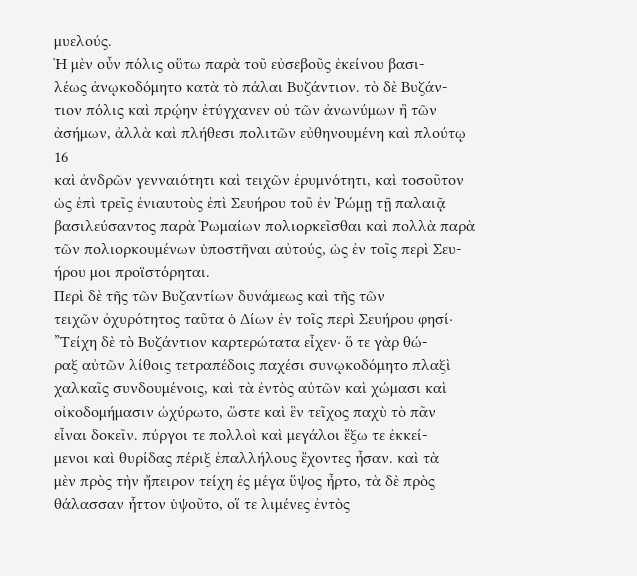μυελούς.
Ἡ μὲν οὖν πόλις οὕτω παρὰ τοῦ εὐσεβοῦς ἐκείνου βασι-
λέως ἀνῳκοδόμητο κατὰ τὸ πάλαι Βυζάντιον. τὸ δὲ Βυζάν-
τιον πόλις καὶ πρῴην ἐτύγχανεν οὐ τῶν ἀνωνύμων ἢ τῶν
ἀσήμων, ἀλλὰ καὶ πλήθεσι πολιτῶν εὐθηνουμένη καὶ πλούτῳ
16
καὶ ἀνδρῶν γενναιότητι καὶ τειχῶν ἐρυμνότητι, καὶ τοσοῦτον
ὡς ἐπὶ τρεῖς ἐνιαυτοὺς ἐπὶ Σευήρου τοῦ ἐν Ῥώμῃ τῇ παλαιᾷ
βασιλεύσαντος παρὰ Ῥωμαίων πολιορκεῖσθαι καὶ πολλὰ παρὰ
τῶν πολιορκουμένων ὑποστῆναι αὐτούς, ὡς ἐν τοῖς περὶ Σευ-
ήρου μοι προϊστόρηται.
Περὶ δὲ τῆς τῶν Βυζαντίων δυνάμεως καὶ τῆς τῶν
τειχῶν ὀχυρότητος ταῦτα ὁ Δίων ἐν τοῖς περὶ Σευήρου φησί·
”Τείχη δὲ τὸ Βυζάντιον καρτερώτατα εἶχεν· ὅ τε γὰρ θώ-
ραξ αὐτῶν λίθοις τετραπέδοις παχέσι συνῳκοδόμητο πλαξὶ
χαλκαῖς συνδουμένοις, καὶ τὰ ἐντὸς αὐτῶν καὶ χώμασι καὶ
οἰκοδομήμασιν ὠχύρωτο, ὥστε καὶ ἓν τεῖχος παχὺ τὸ πᾶν
εἶναι δοκεῖν. πύργοι τε πολλοὶ καὶ μεγάλοι ἔξω τε ἐκκεί-
μενοι καὶ θυρίδας πέριξ ἐπαλλήλους ἔχοντες ἦσαν. καὶ τὰ
μὲν πρὸς τὴν ἤπειρον τείχη ἐς μέγα ὕψος ἦρτο, τὰ δὲ πρὸς
θάλασσαν ἧττον ὑψοῦτο, οἵ τε λιμένες ἐντὸς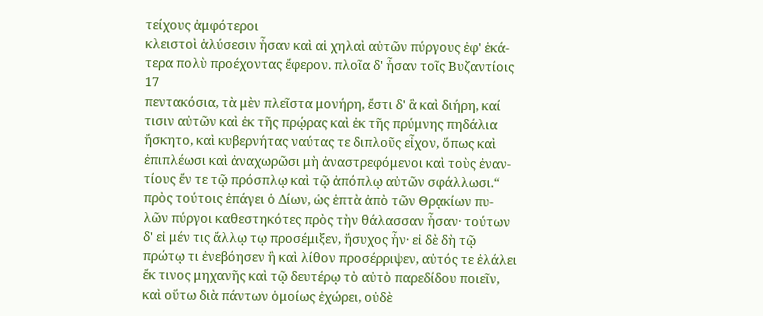τείχους ἀμφότεροι
κλειστοὶ ἁλύσεσιν ἦσαν καὶ αἱ χηλαὶ αὐτῶν πύργους ἐφ' ἑκά-
τερα πολὺ προέχοντας ἔφερον. πλοῖα δ' ἦσαν τοῖς Βυζαντίοις
17
πεντακόσια, τὰ μὲν πλεῖστα μονήρη, ἔστι δ' ἃ καὶ διήρη, καί
τισιν αὐτῶν καὶ ἐκ τῆς πρῴρας καὶ ἐκ τῆς πρύμνης πηδάλια
ἤσκητο, καὶ κυβερνήτας ναύτας τε διπλοῦς εἶχον, ὅπως καὶ
ἐπιπλέωσι καὶ ἀναχωρῶσι μὴ ἀναστρεφόμενοι καὶ τοὺς ἐναν-
τίους ἔν τε τῷ πρόσπλῳ καὶ τῷ ἀπόπλῳ αὐτῶν σφάλλωσι.“
πρὸς τούτοις ἐπάγει ὁ Δίων, ὡς ἑπτὰ ἀπὸ τῶν Θρᾳκίων πυ-
λῶν πύργοι καθεστηκότες πρὸς τὴν θάλασσαν ἦσαν· τούτων
δ' εἰ μέν τις ἄλλῳ τῳ προσέμιξεν, ἥσυχος ἦν· εἰ δὲ δὴ τῷ
πρώτῳ τι ἐνεβόησεν ἢ καὶ λίθον προσέρριψεν, αὐτός τε ἐλάλει
ἔκ τινος μηχανῆς καὶ τῷ δευτέρῳ τὸ αὐτὸ παρεδίδου ποιεῖν,
καὶ οὕτω διὰ πάντων ὁμοίως ἐχώρει, οὐδὲ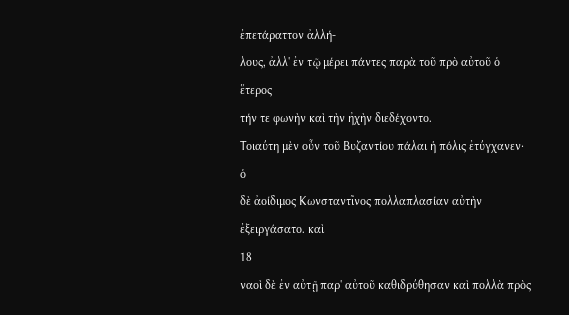ἐπετάραττον ἀλλή-
λους, ἀλλ' ἐν τῷ μέρει πάντες παρὰ τοῦ πρὸ αὐτοῦ ὁ ἕτερος
τήν τε φωνὴν καὶ τὴν ἠχὴν διεδέχοντο.
Τοιαύτη μὲν οὖν τοῦ Βυζαντίου πάλαι ἡ πόλις ἐτύγχανεν· ὁ
δὲ ἀοίδιμος Κωνσταντῖνος πολλαπλασίαν αὐτὴν ἐξειργάσατο. καὶ
18
ναοὶ δὲ ἐν αὐτῇ παρ' αὐτοῦ καθιδρύθησαν καὶ πολλὰ πρὸς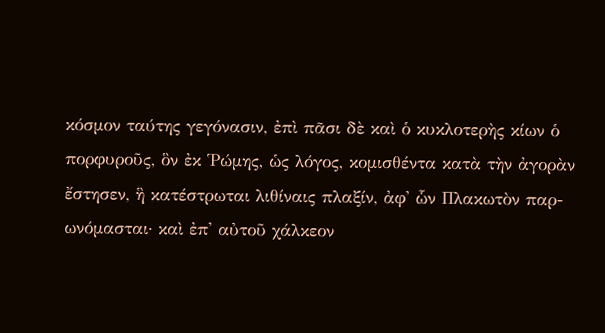κόσμον ταύτης γεγόνασιν, ἐπὶ πᾶσι δὲ καὶ ὁ κυκλοτερὴς κίων ὁ
πορφυροῦς, ὃν ἐκ Ῥώμης, ὡς λόγος, κομισθέντα κατὰ τὴν ἀγορὰν
ἔστησεν, ἣ κατέστρωται λιθίναις πλαξίν, ἀφ' ὧν Πλακωτὸν παρ-
ωνόμασται· καὶ ἐπ' αὐτοῦ χάλκεον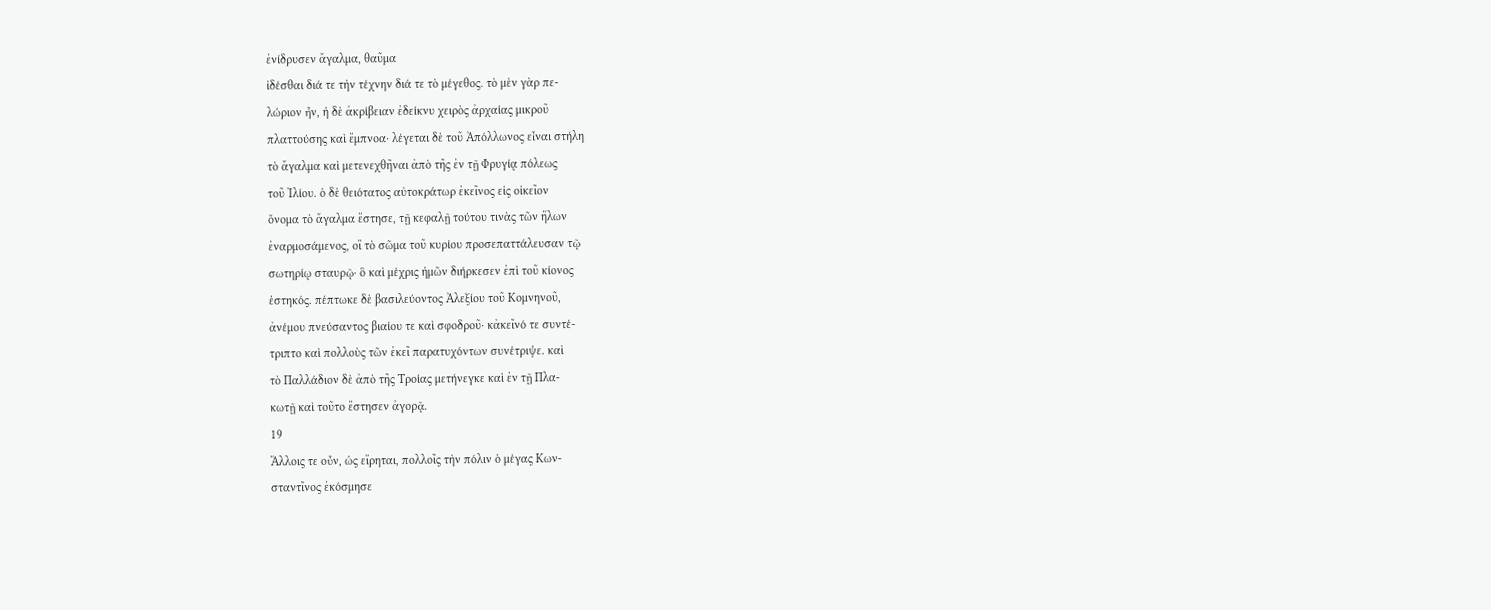ἐνίδρυσεν ἄγαλμα, θαῦμα
ἰδέσθαι διά τε τὴν τέχνην διά τε τὸ μέγεθος. τὸ μὲν γὰρ πε-
λώριον ἦν, ἡ δὲ ἀκρίβειαν ἐδείκνυ χειρὸς ἀρχαίας μικροῦ
πλαττούσης καὶ ἔμπνοα· λέγεται δὲ τοῦ Ἀπόλλωνος εἶναι στήλη
τὸ ἄγαλμα καὶ μετενεχθῆναι ἀπὸ τῆς ἐν τῇ Φρυγίᾳ πόλεως
τοῦ Ἰλίου. ὁ δὲ θειότατος αὐτοκράτωρ ἐκεῖνος εἰς οἰκεῖον
ὄνομα τὸ ἄγαλμα ἔστησε, τῇ κεφαλῇ τούτου τινὰς τῶν ἥλων
ἐναρμοσάμενος, οἳ τὸ σῶμα τοῦ κυρίου προσεπαττάλευσαν τῷ
σωτηρίῳ σταυρῷ· ὃ καὶ μέχρις ἡμῶν διήρκεσεν ἐπὶ τοῦ κίονος
ἑστηκός. πέπτωκε δὲ βασιλεύοντος Ἀλεξίου τοῦ Κομνηνοῦ,
ἀνέμου πνεύσαντος βιαίου τε καὶ σφοδροῦ· κἀκεῖνό τε συντέ-
τριπτο καὶ πολλοὺς τῶν ἐκεῖ παρατυχόντων συνέτριψε. καὶ
τὸ Παλλάδιον δὲ ἀπὸ τῆς Τροίας μετήνεγκε καὶ ἐν τῇ Πλα-
κωτῇ καὶ τοῦτο ἔστησεν ἀγορᾷ.
19
Ἄλλοις τε οὖν, ὡς εἴρηται, πολλοῖς τὴν πόλιν ὁ μέγας Κων-
σταντῖνος ἐκόσμησε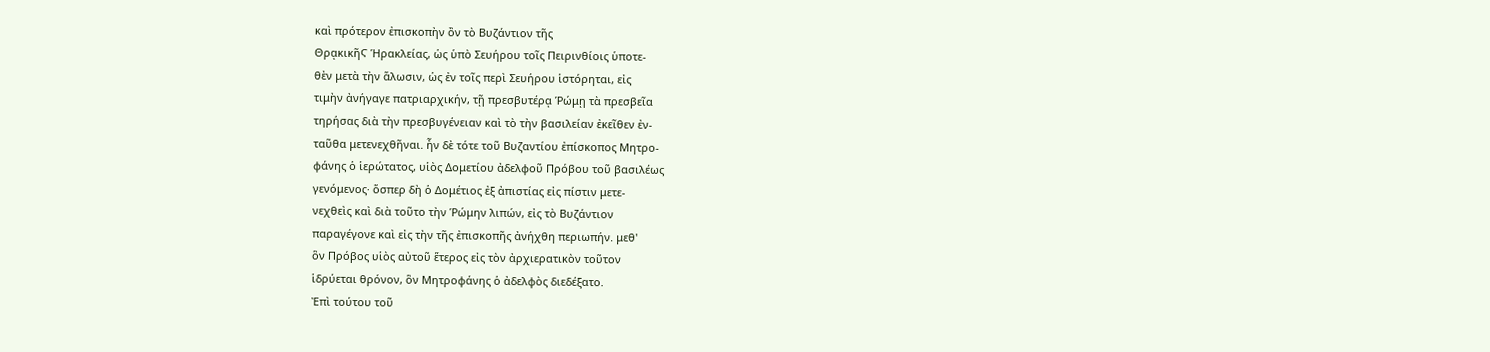καὶ πρότερον ἐπισκοπὴν ὂν τὸ Βυζάντιον τῆς
ΘρᾳκικῆϚ Ἡρακλείας, ὡς ὑπὸ Σευήρου τοῖς Πειρινθίοις ὑποτε-
θὲν μετὰ τὴν ἅλωσιν, ὡς ἐν τοῖς περὶ Σευήρου ἱστόρηται, εἰς
τιμὴν ἀνήγαγε πατριαρχικήν, τῇ πρεσβυτέρᾳ Ῥώμῃ τὰ πρεσβεῖα
τηρήσας διὰ τὴν πρεσβυγένειαν καὶ τὸ τὴν βασιλείαν ἐκεῖθεν ἐν-
ταῦθα μετενεχθῆναι. ἦν δὲ τότε τοῦ Βυζαντίου ἐπίσκοπος Μητρο-
φάνης ὁ ἱερώτατος, υἱὸς Δομετίου ἀδελφοῦ Πρόβου τοῦ βασιλέως
γενόμενος· ὅσπερ δὴ ὁ Δομέτιος ἐξ ἀπιστίας εἰς πίστιν μετε-
νεχθεὶς καὶ διὰ τοῦτο τὴν Ῥώμην λιπών, εἰς τὸ Βυζάντιον
παραγέγονε καὶ εἰς τὴν τῆς ἐπισκοπῆς ἀνήχθη περιωπήν. μεθ'
ὃν Πρόβος υἱὸς αὐτοῦ ἕτερος εἰς τὸν ἀρχιερατικὸν τοῦτον
ἱδρύεται θρόνον, ὃν Μητροφάνης ὁ ἀδελφὸς διεδέξατο.
Ἐπὶ τούτου τοῦ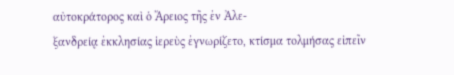αὐτοκράτορος καὶ ὁ Ἄρειος τῆς ἐν Ἀλε-
ξανδρείᾳ ἐκκλησίας ἱερεὺς ἐγνωρίζετο, κτίσμα τολμήσας εἰπεῖν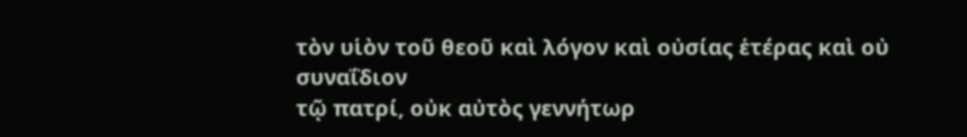τὸν υἱὸν τοῦ θεοῦ καὶ λόγον καὶ οὐσίας ἑτέρας καὶ οὐ συναΐδιον
τῷ πατρί, οὐκ αὐτὸς γεννήτωρ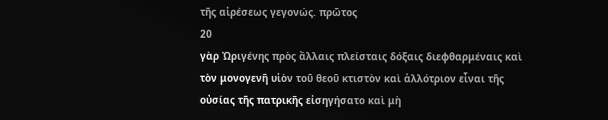τῆς αἱρέσεως γεγονώς. πρῶτος
20
γὰρ Ὠριγένης πρὸς ἄλλαις πλείσταις δόξαις διεφθαρμέναις καὶ
τὸν μονογενῆ υἱὸν τοῦ θεοῦ κτιστὸν καὶ ἀλλότριον εἶναι τῆς
οὐσίας τῆς πατρικῆς εἰσηγήσατο καὶ μὴ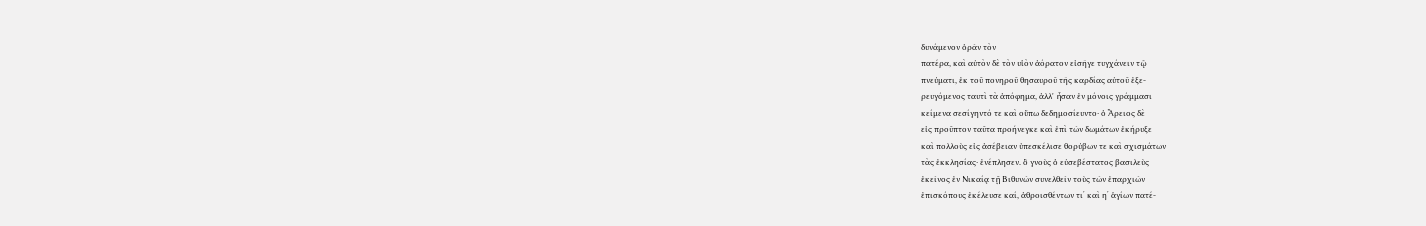δυνάμενον ὁρᾶν τὸν
πατέρα, καὶ αὐτὸν δὲ τὸν υἱὸν ἀόρατον εἰσῆγε τυγχάνειν τῷ
πνεύματι, ἐκ τοῦ πονηροῦ θησαυροῦ τῆς καρδίας αὐτοῦ ἐξε-
ρευγόμενος ταυτὶ τὰ ἀπόφημα, ἀλλ' ἦσαν ἐν μόνοις γράμμασι
κείμενα σεσίγηντό τε καὶ οὔπω δεδημοσίευντο· ὁ Ἄρειος δὲ
εἰς προῦπτον ταῦτα προήνεγκε καὶ ἐπὶ τῶν δωμάτων ἐκήρυξε
καὶ πολλοὺς εἰς ἀσέβειαν ὑπεσκέλισε θορύβων τε καὶ σχισμάτων
τὰς ἐκκλησίας· ἐνέπλησεν. ὃ γνοὺς ὁ εὐσεβέστατος βασιλεὺς
ἐκεῖνος ἐν Νικαίᾳ τῇ Βιθυνῶν συνελθεῖν τοὺς τῶν ἐπαρχιῶν
ἐπισκόπους ἐκέλευσε καί, ἀθροισθέντων τιʹ καὶ ηʹ ἁγίων πατέ-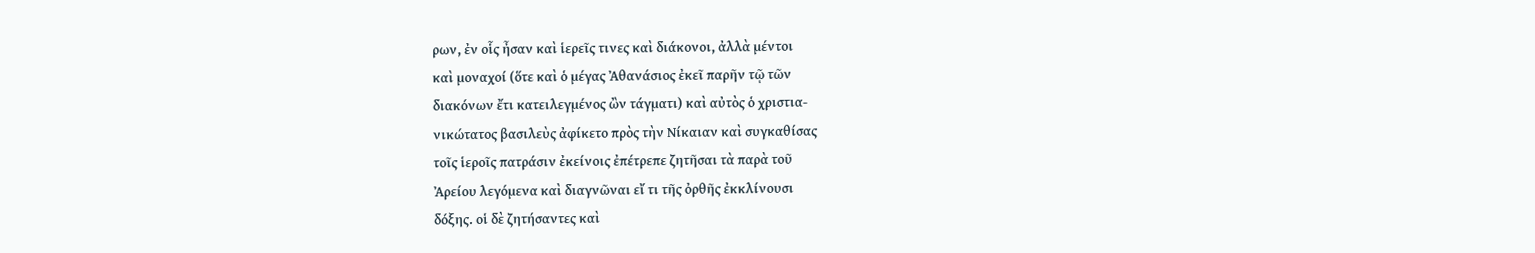ρων, ἐν οἷς ἦσαν καὶ ἱερεῖς τινες καὶ διάκονοι, ἀλλὰ μέντοι
καὶ μοναχοί (ὅτε καὶ ὁ μέγας Ἀθανάσιος ἐκεῖ παρῆν τῷ τῶν
διακόνων ἔτι κατειλεγμένος ὢν τάγματι) καὶ αὐτὸς ὁ χριστια-
νικώτατος βασιλεὺς ἀφίκετο πρὸς τὴν Νίκαιαν καὶ συγκαθίσας
τοῖς ἱεροῖς πατράσιν ἐκείνοις ἐπέτρεπε ζητῆσαι τὰ παρὰ τοῦ
Ἀρείου λεγόμενα καὶ διαγνῶναι εἴ τι τῆς ὀρθῆς ἐκκλίνουσι
δόξης. οἱ δὲ ζητήσαντες καὶ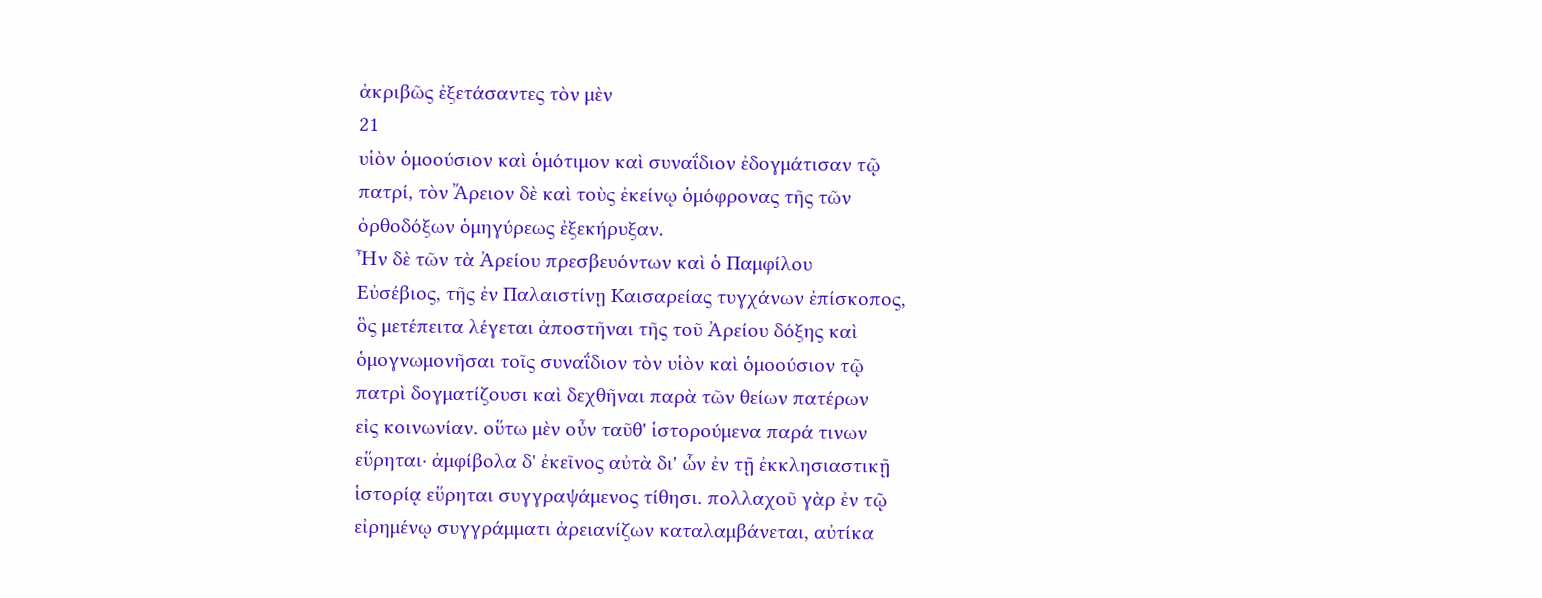ἀκριβῶς ἐξετάσαντες τὸν μὲν
21
υἱὸν ὁμοούσιον καὶ ὁμότιμον καὶ συναΐδιον ἐδογμάτισαν τῷ
πατρί, τὸν Ἄρειον δὲ καὶ τοὺς ἐκείνῳ ὁμόφρονας τῆς τῶν
ὀρθοδόξων ὁμηγύρεως ἐξεκήρυξαν.
Ἦν δὲ τῶν τὰ Ἀρείου πρεσβευόντων καὶ ὁ Παμφίλου
Εὐσέβιος, τῆς ἐν Παλαιστίνῃ Καισαρείας τυγχάνων ἐπίσκοπος,
ὃς μετέπειτα λέγεται ἀποστῆναι τῆς τοῦ Ἀρείου δόξης καὶ
ὁμογνωμονῆσαι τοῖς συναΐδιον τὸν υἱὸν καὶ ὁμοούσιον τῷ
πατρὶ δογματίζουσι καὶ δεχθῆναι παρὰ τῶν θείων πατέρων
εἰς κοινωνίαν. οὕτω μὲν οὖν ταῦθ' ἱστορούμενα παρά τινων
εὕρηται· ἀμφίβολα δ' ἐκεῖνος αὐτὰ δι' ὧν ἐν τῇ ἐκκλησιαστικῇ
ἱστορίᾳ εὕρηται συγγραψάμενος τίθησι. πολλαχοῦ γὰρ ἐν τῷ
εἰρημένῳ συγγράμματι ἀρειανίζων καταλαμβάνεται, αὐτίκα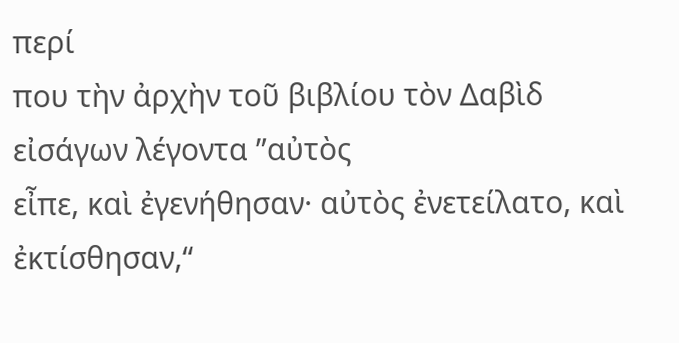περί
που τὴν ἀρχὴν τοῦ βιβλίου τὸν Δαβὶδ εἰσάγων λέγοντα ”αὐτὸς
εἶπε, καὶ ἐγενήθησαν· αὐτὸς ἐνετείλατο, καὶ ἐκτίσθησαν,“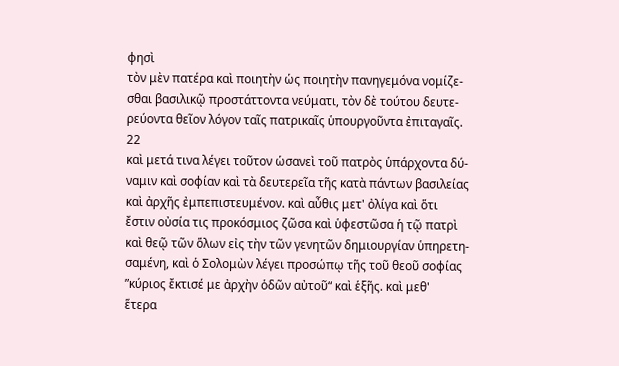φησὶ
τὸν μὲν πατέρα καὶ ποιητὴν ὡς ποιητὴν πανηγεμόνα νομίζε-
σθαι βασιλικῷ προστάττοντα νεύματι, τὸν δὲ τούτου δευτε-
ρεύοντα θεῖον λόγον ταῖς πατρικαῖς ὑπουργοῦντα ἐπιταγαῖς.
22
καὶ μετά τινα λέγει τοῦτον ὡσανεὶ τοῦ πατρὸς ὑπάρχοντα δύ-
ναμιν καὶ σοφίαν καὶ τὰ δευτερεῖα τῆς κατὰ πάντων βασιλείας
καὶ ἀρχῆς ἐμπεπιστευμένον. καὶ αὖθις μετ' ὀλίγα καὶ ὅτι
ἔστιν οὐσία τις προκόσμιος ζῶσα καὶ ὑφεστῶσα ἡ τῷ πατρὶ
καὶ θεῷ τῶν ὅλων εἰς τὴν τῶν γενητῶν δημιουργίαν ὑπηρετη-
σαμένη, καὶ ὁ Σολομὼν λέγει προσώπῳ τῆς τοῦ θεοῦ σοφίας
”κύριος ἔκτισέ με ἀρχὴν ὁδῶν αὐτοῦ“ καὶ ἑξῆς. καὶ μεθ'
ἕτερα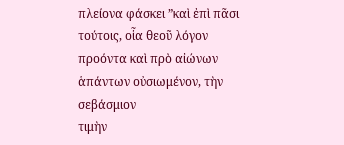πλείονα φάσκει ”καὶ ἐπὶ πᾶσι τούτοις, οἷα θεοῦ λόγον
προόντα καὶ πρὸ αἰώνων ἁπάντων οὐσιωμένον, τὴν σεβάσμιον
τιμὴν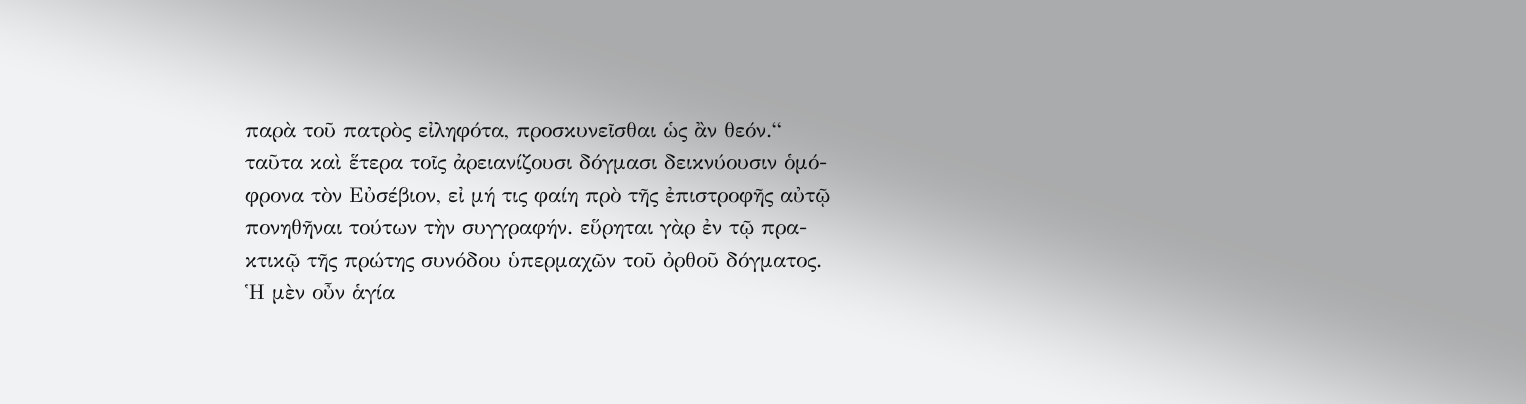παρὰ τοῦ πατρὸς εἰληφότα, προσκυνεῖσθαι ὡς ἂν θεόν.“
ταῦτα καὶ ἕτερα τοῖς ἀρειανίζουσι δόγμασι δεικνύουσιν ὁμό-
φρονα τὸν Εὐσέβιον, εἰ μή τις φαίη πρὸ τῆς ἐπιστροφῆς αὐτῷ
πονηθῆναι τούτων τὴν συγγραφήν. εὕρηται γὰρ ἐν τῷ πρα-
κτικῷ τῆς πρώτης συνόδου ὑπερμαχῶν τοῦ ὀρθοῦ δόγματος.
Ἡ μὲν οὖν ἁγία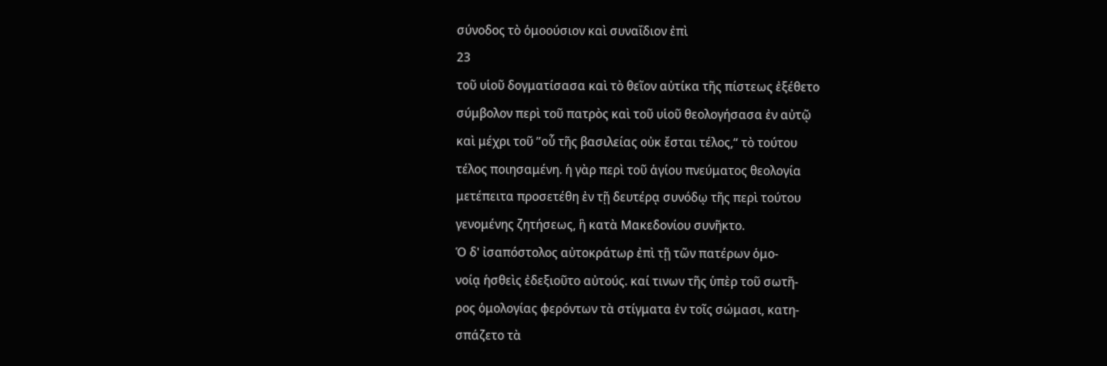σύνοδος τὸ ὁμοούσιον καὶ συναΐδιον ἐπὶ
23
τοῦ υἱοῦ δογματίσασα καὶ τὸ θεῖον αὐτίκα τῆς πίστεως ἐξέθετο
σύμβολον περὶ τοῦ πατρὸς καὶ τοῦ υἱοῦ θεολογήσασα ἐν αὐτῷ
καὶ μέχρι τοῦ ”οὗ τῆς βασιλείας οὐκ ἔσται τέλος,“ τὸ τούτου
τέλος ποιησαμένη. ἡ γὰρ περὶ τοῦ ἁγίου πνεύματος θεολογία
μετέπειτα προσετέθη ἐν τῇ δευτέρᾳ συνόδῳ τῆς περὶ τούτου
γενομένης ζητήσεως, ἣ κατὰ Μακεδονίου συνῆκτο.
Ὁ δ' ἰσαπόστολος αὐτοκράτωρ ἐπὶ τῇ τῶν πατέρων ὁμο-
νοίᾳ ἡσθεὶς ἐδεξιοῦτο αὐτούς. καί τινων τῆς ὑπὲρ τοῦ σωτῆ-
ρος ὁμολογίας φερόντων τὰ στίγματα ἐν τοῖς σώμασι, κατη-
σπάζετο τὰ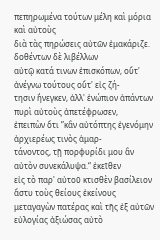πεπηρωμένα τούτων μέλη καὶ μόρια καὶ αὐτοὺς
διὰ τὰς πηρώσεις αὐτῶν ἐμακάριζε. δοθέντων δὲ λιβέλλων
αὐτῷ κατά τινων ἐπισκόπων, οὔτ' ἀνέγνω τούτους οὔτ' εἰς ζή-
τησιν ἤνεγκεν, ἀλλ' ἐνώπιον ἁπάντων πυρὶ αὐτοὺς ἀπετέφρωσεν,
ἐπειπὼν ὅτι ”κἂν αὐτόπτης ἐγενόμην ἀρχιερέως τινὸς ἁμαρ-
τάνοντος, τῇ πορφυρίδι μου ἂν αὐτὸν συνεκάλυψα.“ ἐκεῖθεν
εἰς τὸ παρ' αὐτοῦ κτισθὲν βασίλειον ἄστυ τοὺς θείους ἐκείνους
μεταγαγὼν πατέρας καὶ τῆς ἐξ αὐτῶν εὐλογίας ἀξιώσας αὐτὸ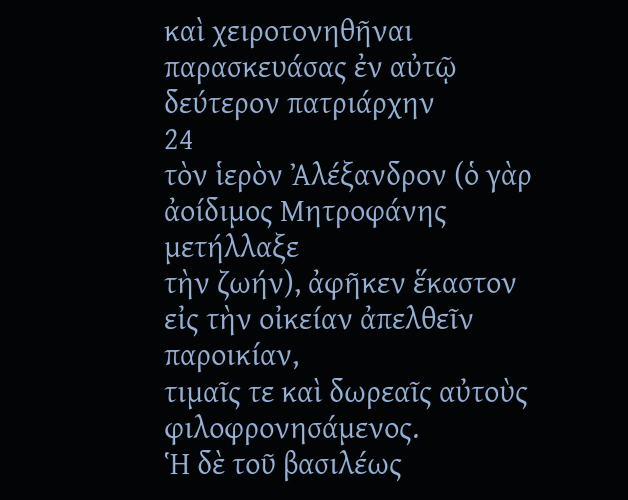καὶ χειροτονηθῆναι παρασκευάσας ἐν αὐτῷ δεύτερον πατριάρχην
24
τὸν ἱερὸν Ἀλέξανδρον (ὁ γὰρ ἀοίδιμος Μητροφάνης μετήλλαξε
τὴν ζωήν), ἀφῆκεν ἕκαστον εἰς τὴν οἰκείαν ἀπελθεῖν παροικίαν,
τιμαῖς τε καὶ δωρεαῖς αὐτοὺς φιλοφρονησάμενος.
Ἡ δὲ τοῦ βασιλέως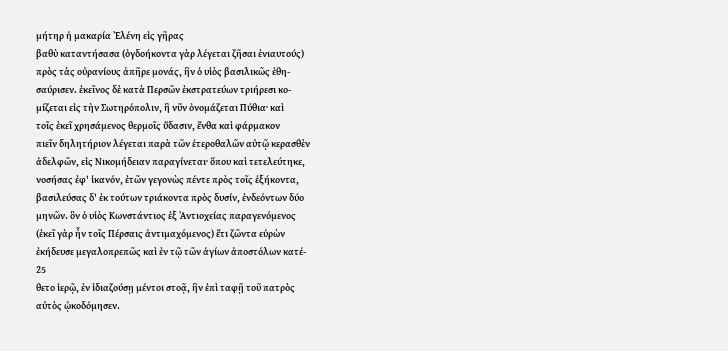μήτηρ ἡ μακαρία Ἐλένη εἰς γῆρας
βαθὺ καταντήσασα (ὀγδοήκοντα γὰρ λέγεται ζῆσαι ἐνιαυτούς)
πρὸς τὰς οὐρανίους ἀπῆρε μονάς, ἣν ὁ υἱὸς βασιλικῶς ἐθη-
σαύρισεν. ἐκεῖνος δὲ κατὰ Περσῶν ἐκστρατεύων τριήρεσι κο-
μίζεται εἰς τὴν Σωτηρόπολιν, ἣ νῦν ὀνομάζεται Πύθια· καὶ
τοῖς ἐκεῖ χρησάμενος θερμοῖς ὕδασιν, ἔνθα καὶ φάρμακον
πιεῖν δηλητήριον λέγεται παρὰ τῶν ἑτεροθαλῶν αὐτῷ κερασθὲν
ἀδελφῶν, εἰς Νικομήδειαν παραγίνεται· ὅπου καὶ τετελεύτηκε,
νοσήσας ἐφ' ἱκανόν, ἐτῶν γεγονὼς πέντε πρὸς τοῖς ἑξήκοντα,
βασιλεύσας δ' ἐκ τούτων τριάκοντα πρὸς δυσίν, ἐνδεόντων δύο
μηνῶν. ὃν ὁ υἱὸς Κωνστάντιος ἐξ Ἀντιοχείας παραγενόμενος
(ἐκεῖ γὰρ ἦν τοῖς Πέρσαις ἀντιμαχόμενος) ἔτι ζῶντα εὑρὼν
ἐκήδευσε μεγαλοπρεπῶς καὶ ἐν τῷ τῶν ἁγίων ἀποστόλων κατέ-
25
θετο ἱερῷ, ἐν ἰδιαζούσῃ μέντοι στοᾷ, ἣν ἐπὶ ταφῇ τοῦ πατρὸς
αὐτὸς ᾠκοδόμησεν.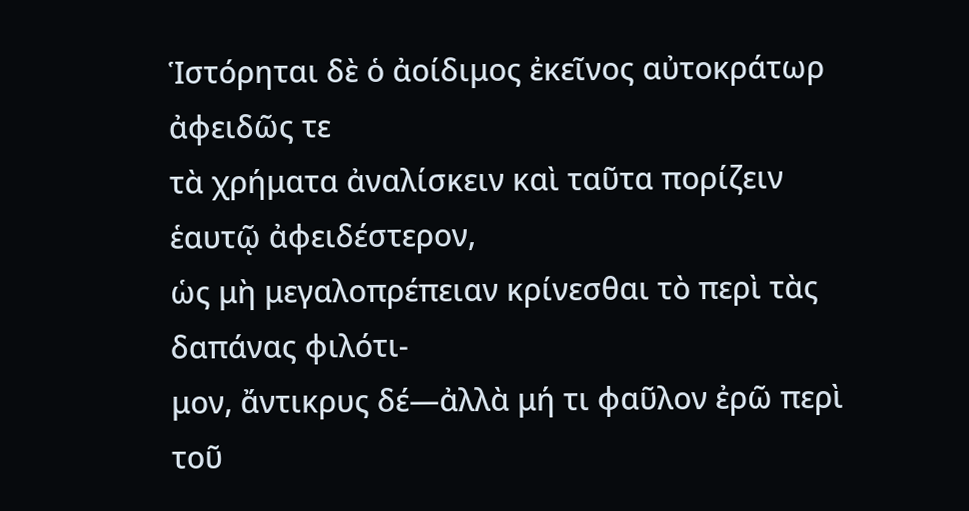Ἱστόρηται δὲ ὁ ἀοίδιμος ἐκεῖνος αὐτοκράτωρ ἀφειδῶς τε
τὰ χρήματα ἀναλίσκειν καὶ ταῦτα πορίζειν ἑαυτῷ ἀφειδέστερον,
ὡς μὴ μεγαλοπρέπειαν κρίνεσθαι τὸ περὶ τὰς δαπάνας φιλότι-
μον, ἄντικρυς δέ—ἀλλὰ μή τι φαῦλον ἐρῶ περὶ τοῦ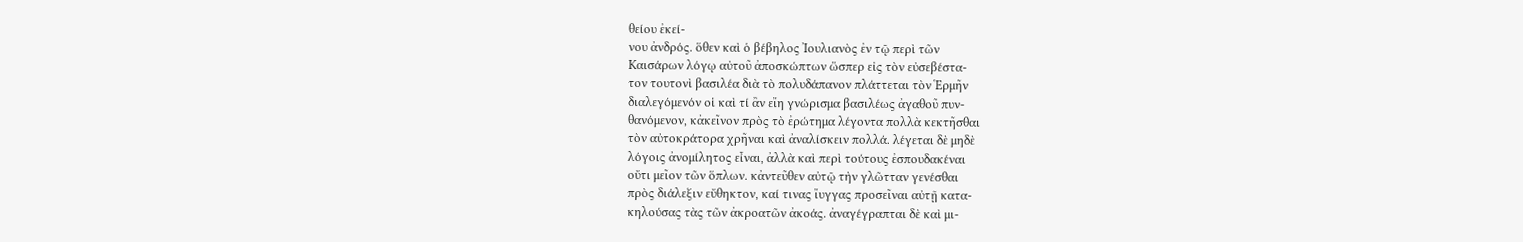θείου ἐκεί-
νου ἀνδρός. ὅθεν καὶ ὁ βέβηλος Ἰουλιανὸς ἐν τῷ περὶ τῶν
Καισάρων λόγῳ αὐτοῦ ἀποσκώπτων ὥσπερ εἰς τὸν εὐσεβέστα-
τον τουτονὶ βασιλέα διὰ τὸ πολυδάπανον πλάττεται τὸν Ἑρμῆν
διαλεγόμενόν οἱ καὶ τί ἂν εἴη γνώρισμα βασιλέως ἀγαθοῦ πυν-
θανόμενον, κἀκεῖνον πρὸς τὸ ἐρώτημα λέγοντα πολλὰ κεκτῆσθαι
τὸν αὐτοκράτορα χρῆναι καὶ ἀναλίσκειν πολλά. λέγεται δὲ μηδὲ
λόγοις ἀνομίλητος εἶναι, ἀλλὰ καὶ περὶ τούτους ἐσπουδακέναι
οὔτι μεῖον τῶν ὅπλων. κἀντεῦθεν αὐτῷ τὴν γλῶτταν γενέσθαι
πρὸς διάλεξιν εὔθηκτον, καί τινας ἴυγγας προσεῖναι αὐτῇ κατα-
κηλούσας τὰς τῶν ἀκροατῶν ἀκοάς. ἀναγέγραπται δὲ καὶ μι-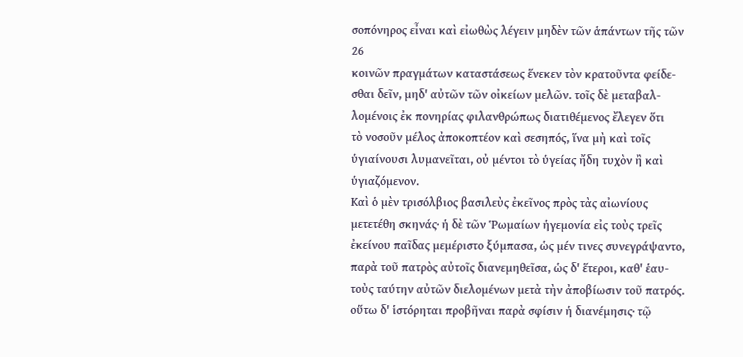σοπόνηρος εἶναι καὶ εἰωθὼς λέγειν μηδὲν τῶν ἁπάντων τῆς τῶν
26
κοινῶν πραγμάτων καταστάσεως ἕνεκεν τὸν κρατοῦντα φείδε-
σθαι δεῖν, μηδ' αὐτῶν τῶν οἰκείων μελῶν. τοῖς δὲ μεταβαλ-
λομένοις ἐκ πονηρίας φιλανθρώπως διατιθέμενος ἔλεγεν ὅτι
τὸ νοσοῦν μέλος ἀποκοπτέον καὶ σεσηπός, ἵνα μὴ καὶ τοῖς
ὑγιαίνουσι λυμανεῖται, οὐ μέντοι τὸ ὑγείας ἤδη τυχὸν ἢ καὶ
ὑγιαζόμενον.
Καὶ ὁ μὲν τρισόλβιος βασιλεὺς ἐκεῖνος πρὸς τὰς αἰωνίους
μετετέθη σκηνάς· ἡ δὲ τῶν Ῥωμαίων ἡγεμονία εἰς τοὺς τρεῖς
ἐκείνου παῖδας μεμέριστο ξύμπασα, ὡς μέν τινες συνεγράψαντο,
παρὰ τοῦ πατρὸς αὐτοῖς διανεμηθεῖσα, ὡς δ' ἕτεροι, καθ' ἑαυ-
τοὺς ταύτην αὐτῶν διελομένων μετὰ τὴν ἀποβίωσιν τοῦ πατρός.
οὕτω δ' ἱστόρηται προβῆναι παρὰ σφίσιν ἡ διανέμησις· τῷ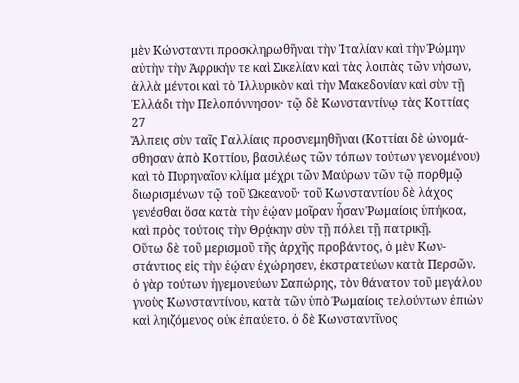μὲν Κώνσταντι προσκληρωθῆναι τὴν Ἰταλίαν καὶ τὴν Ῥώμην
αὐτὴν τὴν Ἀφρικήν τε καὶ Σικελίαν καὶ τὰς λοιπὰς τῶν νήσων,
ἀλλὰ μέντοι καὶ τὸ Ἰλλυρικὸν καὶ τὴν Μακεδονίαν καὶ σὺν τῇ
Ἑλλάδι τὴν Πελοπόννησον· τῷ δὲ Κωνσταντίνῳ τὰς Κοττίας
27
Ἄλπεις σὺν ταῖς Γαλλίαις προσνεμηθῆναι (Κοττίαι δὲ ὠνομά-
σθησαν ἀπὸ Κοττίου, βασιλέως τῶν τόπων τούτων γενομένου)
καὶ τὸ Πυρηναῖον κλίμα μέχρι τῶν Μαύρων τῶν τῷ πορθμῷ
διωρισμένων τῷ τοῦ Ὠκεανοῦ· τοῦ Κωνσταντίου δὲ λάχος
γενέσθαι ὅσα κατὰ τὴν ἑῴαν μοῖραν ἦσαν Ῥωμαίοις ὑπήκοα,
καὶ πρὸς τούτοις τὴν Θρᾴκην σὺν τῇ πόλει τῇ πατρικῇ.
Οὕτω δὲ τοῦ μερισμοῦ τῆς ἀρχῆς προβάντος, ὁ μὲν Κων-
στάντιος εἰς τὴν ἑῴαν ἐχώρησεν, ἐκστρατεύων κατὰ Περσῶν.
ὁ γὰρ τούτων ἡγεμονεύων Σαπώρης, τὸν θάνατον τοῦ μεγάλου
γνοὺς Κωνσταντίνου, κατὰ τῶν ὑπὸ Ῥωμαίοις τελούντων ἐπιὼν
καὶ ληιζόμενος οὐκ ἐπαύετο. ὁ δὲ Κωνσταντῖνος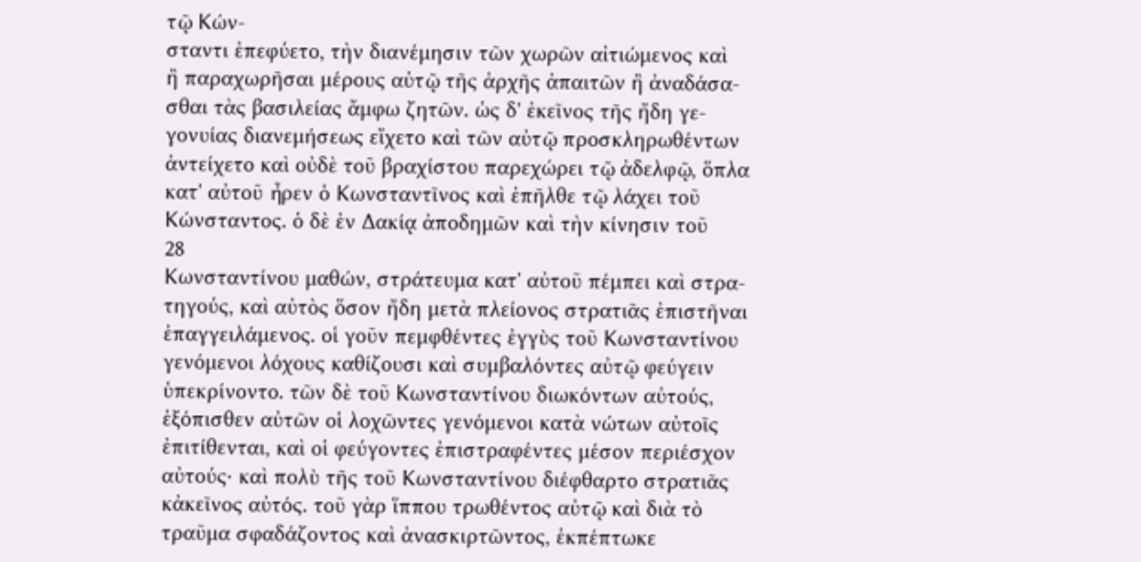τῷ Κών-
σταντι ἐπεφύετο, τὴν διανέμησιν τῶν χωρῶν αἰτιώμενος καὶ
ἢ παραχωρῆσαι μέρους αὐτῷ τῆς ἀρχῆς ἀπαιτῶν ἢ ἀναδάσα-
σθαι τὰς βασιλείας ἄμφω ζητῶν. ὡς δ' ἐκεῖνος τῆς ἤδη γε-
γονυίας διανεμήσεως εἴχετο καὶ τῶν αὐτῷ προσκληρωθέντων
ἀντείχετο καὶ οὐδὲ τοῦ βραχίστου παρεχώρει τῷ ἀδελφῷ, ὅπλα
κατ' αὐτοῦ ἦρεν ὁ Κωνσταντῖνος καὶ ἐπῆλθε τῷ λάχει τοῦ
Κώνσταντος. ὁ δὲ ἐν Δακίᾳ ἀποδημῶν καὶ τὴν κίνησιν τοῦ
28
Κωνσταντίνου μαθών, στράτευμα κατ' αὐτοῦ πέμπει καὶ στρα-
τηγούς, καὶ αὐτὸς ὅσον ἤδη μετὰ πλείονος στρατιᾶς ἐπιστῆναι
ἐπαγγειλάμενος. οἱ γοῦν πεμφθέντες ἐγγὺς τοῦ Κωνσταντίνου
γενόμενοι λόχους καθίζουσι καὶ συμβαλόντες αὐτῷ φεύγειν
ὑπεκρίνοντο. τῶν δὲ τοῦ Κωνσταντίνου διωκόντων αὐτούς,
ἐξόπισθεν αὐτῶν οἱ λοχῶντες γενόμενοι κατὰ νώτων αὐτοῖς
ἐπιτίθενται, καὶ οἱ φεύγοντες ἐπιστραφέντες μέσον περιέσχον
αὐτούς· καὶ πολὺ τῆς τοῦ Κωνσταντίνου διέφθαρτο στρατιᾶς
κἀκεῖνος αὐτός. τοῦ γὰρ ἵππου τρωθέντος αὐτῷ καὶ διὰ τὸ
τραῦμα σφαδάζοντος καὶ ἀνασκιρτῶντος, ἐκπέπτωκε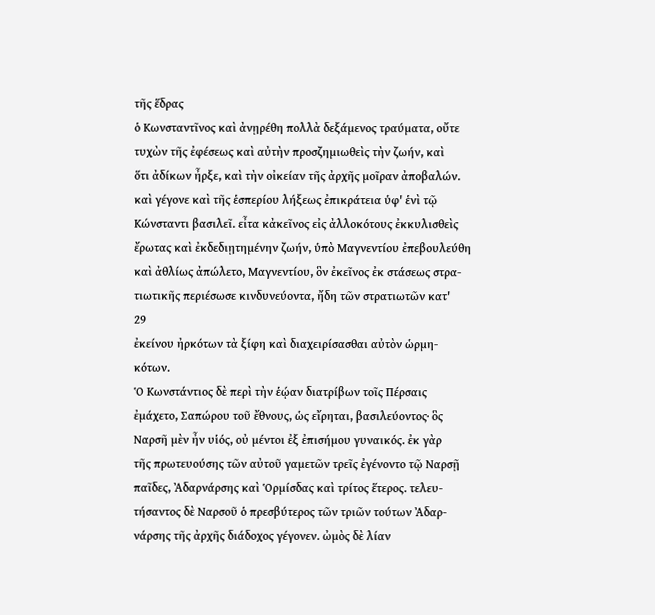τῆς ἕδρας
ὁ Κωνσταντῖνος καὶ ἀνῃρέθη πολλὰ δεξάμενος τραύματα, οὔτε
τυχὼν τῆς ἐφέσεως καὶ αὐτὴν προσζημιωθεὶς τὴν ζωήν, καὶ
ὅτι ἀδίκων ἦρξε, καὶ τὴν οἰκείαν τῆς ἀρχῆς μοῖραν ἀποβαλών.
καὶ γέγονε καὶ τῆς ἑσπερίου λήξεως ἐπικράτεια ὑφ' ἑνὶ τῷ
Κώνσταντι βασιλεῖ. εἶτα κἀκεῖνος εἰς ἀλλοκότους ἐκκυλισθεὶς
ἔρωτας καὶ ἐκδεδιῃτημένην ζωήν, ὑπὸ Μαγνεντίου ἐπεβουλεύθη
καὶ ἀθλίως ἀπώλετο, Μαγνεντίου, ὃν ἐκεῖνος ἐκ στάσεως στρα-
τιωτικῆς περιέσωσε κινδυνεύοντα, ἤδη τῶν στρατιωτῶν κατ'
29
ἐκείνου ἠρκότων τὰ ξίφη καὶ διαχειρίσασθαι αὐτὸν ὡρμη-
κότων.
Ὁ Κωνστάντιος δὲ περὶ τὴν ἑῴαν διατρίβων τοῖς Πέρσαις
ἐμάχετο, Σαπώρου τοῦ ἔθνους, ὡς εἴρηται, βασιλεύοντος· ὃς
Ναρσῆ μὲν ἦν υἱός, οὐ μέντοι ἐξ ἐπισήμου γυναικός. ἐκ γὰρ
τῆς πρωτευούσης τῶν αὐτοῦ γαμετῶν τρεῖς ἐγένοντο τῷ Ναρσῇ
παῖδες, Ἀδαρνάρσης καὶ Ὁρμίσδας καὶ τρίτος ἕτερος. τελευ-
τήσαντος δὲ Ναρσοῦ ὁ πρεσβύτερος τῶν τριῶν τούτων Ἀδαρ-
νάρσης τῆς ἀρχῆς διάδοχος γέγονεν. ὠμὸς δὲ λίαν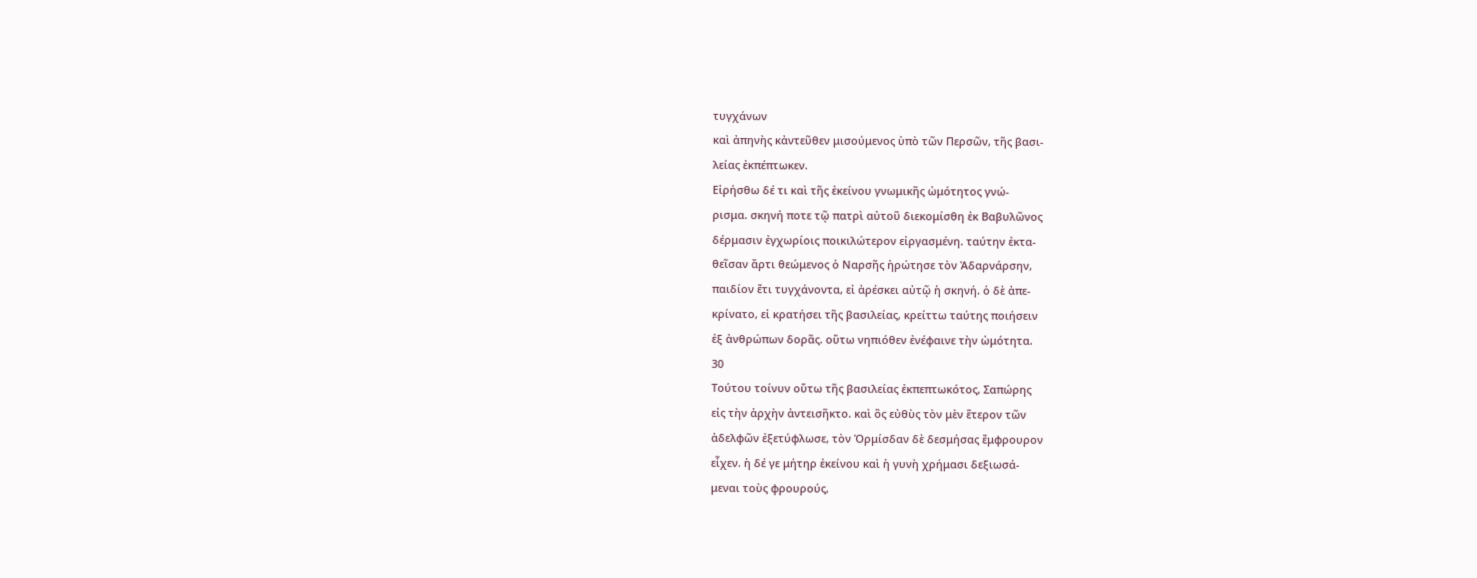τυγχάνων
καὶ ἀπηνὴς κἀντεῦθεν μισούμενος ὑπὸ τῶν Περσῶν, τῆς βασι-
λείας ἐκπέπτωκεν.
Εἰρήσθω δέ τι καὶ τῆς ἐκείνου γνωμικῆς ὠμότητος γνώ-
ρισμα. σκηνή ποτε τῷ πατρὶ αὐτοῦ διεκομίσθη ἐκ Βαβυλῶνος
δέρμασιν ἐγχωρίοις ποικιλώτερον εἰργασμένη. ταύτην ἐκτα-
θεῖσαν ἄρτι θεώμενος ὁ Ναρσῆς ἠρώτησε τὸν Ἀδαρνάρσην,
παιδίον ἔτι τυγχάνοντα, εἰ ἀρέσκει αὐτῷ ἡ σκηνή. ὁ δὲ ἀπε-
κρίνατο, εἰ κρατήσει τῆς βασιλείας, κρείττω ταύτης ποιήσειν
ἐξ ἀνθρώπων δορᾶς. οὕτω νηπιόθεν ἐνέφαινε τὴν ὠμότητα.
30
Τούτου τοίνυν οὕτω τῆς βασιλείας ἐκπεπτωκότος, Σαπώρης
εἰς τὴν ἀρχὴν ἀντεισῆκτο. καὶ ὃς εὐθὺς τὸν μὲν ἕτερον τῶν
ἀδελφῶν ἐξετύφλωσε, τὸν Ὁρμίσδαν δὲ δεσμήσας ἔμφρουρον
εἶχεν. ἡ δέ γε μήτηρ ἐκείνου καὶ ἡ γυνὴ χρήμασι δεξιωσά-
μεναι τοὺς φρουρούς,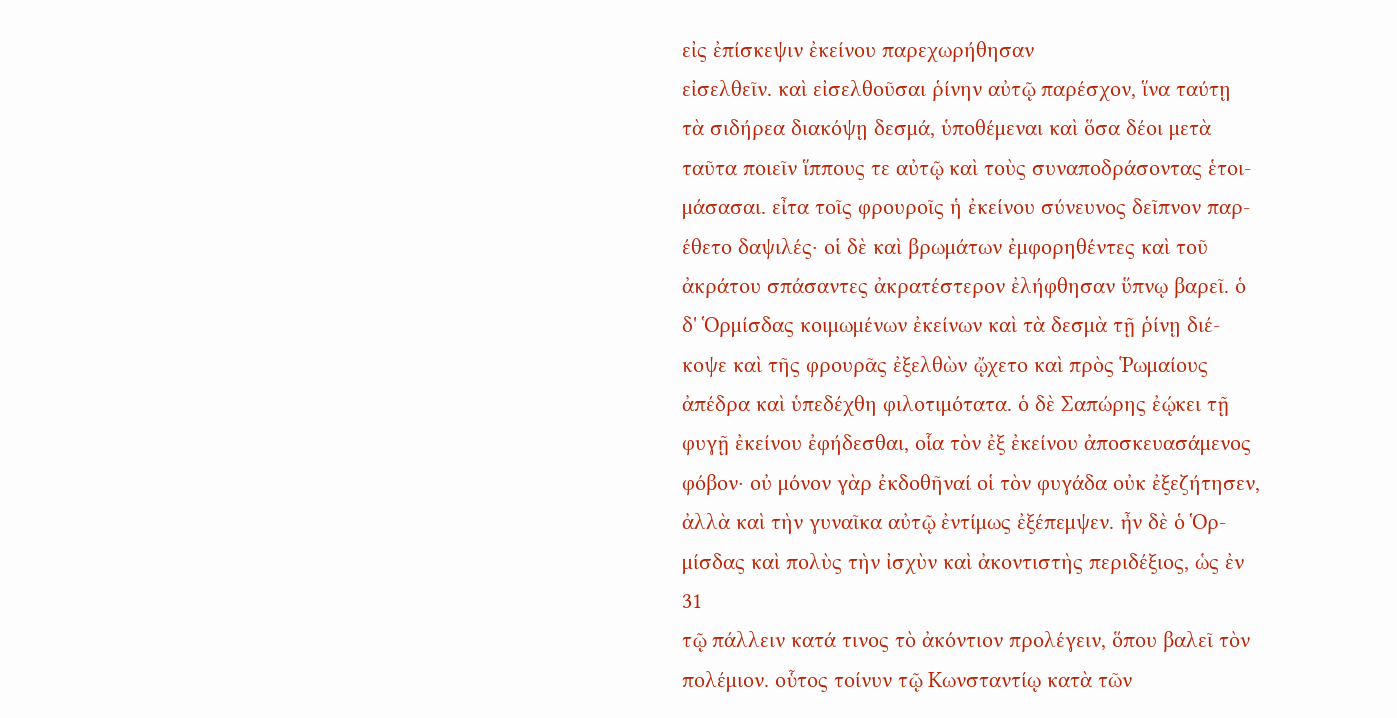εἰς ἐπίσκεψιν ἐκείνου παρεχωρήθησαν
εἰσελθεῖν. καὶ εἰσελθοῦσαι ῥίνην αὐτῷ παρέσχον, ἵνα ταύτῃ
τὰ σιδήρεα διακόψῃ δεσμά, ὑποθέμεναι καὶ ὅσα δέοι μετὰ
ταῦτα ποιεῖν ἵππους τε αὐτῷ καὶ τοὺς συναποδράσοντας ἑτοι-
μάσασαι. εἶτα τοῖς φρουροῖς ἡ ἐκείνου σύνευνος δεῖπνον παρ-
έθετο δαψιλές· οἱ δὲ καὶ βρωμάτων ἐμφορηθέντες καὶ τοῦ
ἀκράτου σπάσαντες ἀκρατέστερον ἐλήφθησαν ὕπνῳ βαρεῖ. ὁ
δ' Ὁρμίσδας κοιμωμένων ἐκείνων καὶ τὰ δεσμὰ τῇ ῥίνῃ διέ-
κοψε καὶ τῆς φρουρᾶς ἐξελθὼν ᾤχετο καὶ πρὸς Ῥωμαίους
ἀπέδρα καὶ ὑπεδέχθη φιλοτιμότατα. ὁ δὲ Σαπώρης ἐῴκει τῇ
φυγῇ ἐκείνου ἐφήδεσθαι, οἷα τὸν ἐξ ἐκείνου ἀποσκευασάμενος
φόβον· οὐ μόνον γὰρ ἐκδοθῆναί οἱ τὸν φυγάδα οὐκ ἐξεζήτησεν,
ἀλλὰ καὶ τὴν γυναῖκα αὐτῷ ἐντίμως ἐξέπεμψεν. ἦν δὲ ὁ Ὁρ-
μίσδας καὶ πολὺς τὴν ἰσχὺν καὶ ἀκοντιστὴς περιδέξιος, ὡς ἐν
31
τῷ πάλλειν κατά τινος τὸ ἀκόντιον προλέγειν, ὅπου βαλεῖ τὸν
πολέμιον. οὗτος τοίνυν τῷ Κωνσταντίῳ κατὰ τῶν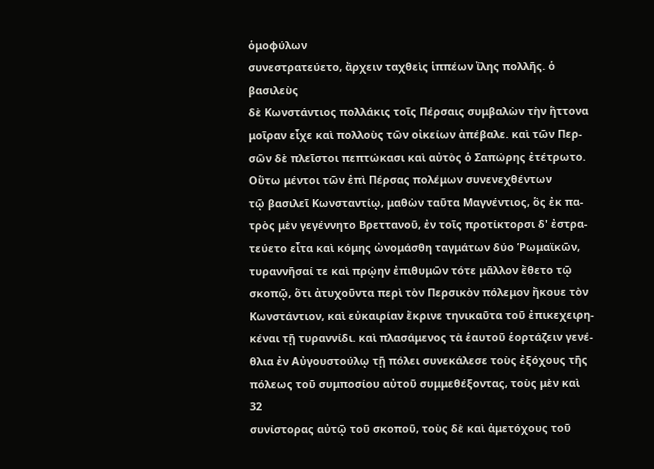ὁμοφύλων
συνεστρατεύετο, ἄρχειν ταχθεὶς ἱππέων ἴλης πολλῆς. ὁ βασιλεὺς
δὲ Κωνστάντιος πολλάκις τοῖς Πέρσαις συμβαλὼν τὴν ἥττονα
μοῖραν εἶχε καὶ πολλοὺς τῶν οἰκείων ἀπέβαλε. καὶ τῶν Περ-
σῶν δὲ πλεῖστοι πεπτώκασι καὶ αὐτὸς ὁ Σαπώρης ἐτέτρωτο.
Οὕτω μέντοι τῶν ἐπὶ Πέρσας πολέμων συνενεχθέντων
τῷ βασιλεῖ Κωνσταντίῳ, μαθὼν ταῦτα Μαγνέντιος, ὃς ἐκ πα-
τρὸς μὲν γεγέννητο Βρεττανοῦ, ἐν τοῖς προτίκτορσι δ' ἐστρα-
τεύετο εἶτα καὶ κόμης ὠνομάσθη ταγμάτων δύο Ῥωμαϊκῶν,
τυραννῆσαί τε καὶ πρῴην ἐπιθυμῶν τότε μᾶλλον ἔθετο τῷ
σκοπῷ, ὅτι ἀτυχοῦντα περὶ τὸν Περσικὸν πόλεμον ἤκουε τὸν
Κωνστάντιον, καὶ εὐκαιρίαν ἔκρινε τηνικαῦτα τοῦ ἐπικεχειρη-
κέναι τῇ τυραννίδι. καὶ πλασάμενος τὰ ἑαυτοῦ ἑορτάζειν γενέ-
θλια ἐν Αὐγουστούλῳ τῇ πόλει συνεκάλεσε τοὺς ἐξόχους τῆς
πόλεως τοῦ συμποσίου αὐτοῦ συμμεθέξοντας, τοὺς μὲν καὶ
32
συνίστορας αὐτῷ τοῦ σκοποῦ, τοὺς δὲ καὶ ἀμετόχους τοῦ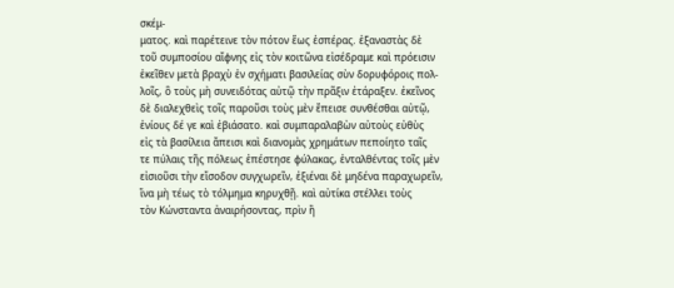σκέμ-
ματος. καὶ παρέτεινε τὸν πότον ἕως ἑσπέρας. ἐξαναστὰς δὲ
τοῦ συμποσίου αἴφνης εἰς τὸν κοιτῶνα εἰσέδραμε καὶ πρόεισιν
ἐκεῖθεν μετὰ βραχὺ ἐν σχήματι βασιλείας σὺν δορυφόροις πολ-
λοῖς, ὃ τοὺς μὴ συνειδότας αὐτῷ τὴν πρᾶξιν ἐτάραξεν. ἐκεῖνος
δὲ διαλεχθεὶς τοῖς παροῦσι τοὺς μὲν ἔπεισε συνθέσθαι αὐτῷ,
ἐνίους δέ γε καὶ ἐβιάσατο. καὶ συμπαραλαβὼν αὐτοὺς εὐθὺς
εἰς τὰ βασίλεια ἄπεισι καὶ διανομὰς χρημάτων πεποίητο ταῖς
τε πύλαις τῆς πόλεως ἐπέστησε φύλακας, ἐνταλθέντας τοῖς μὲν
εἰσιοῦσι τὴν εἴσοδον συγχωρεῖν, ἐξιέναι δὲ μηδένα παραχωρεῖν,
ἵνα μὴ τέως τὸ τόλμημα κηρυχθῇ. καὶ αὐτίκα στέλλει τοὺς
τὸν Κώνσταντα ἀναιρήσοντας, πρὶν ἢ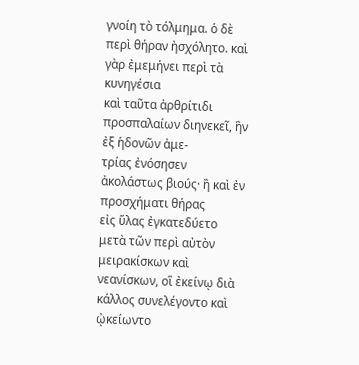γνοίη τὸ τόλμημα. ὁ δὲ
περὶ θήραν ἠσχόλητο. καὶ γὰρ ἐμεμήνει περὶ τὰ κυνηγέσια
καὶ ταῦτα ἀρθρίτιδι προσπαλαίων διηνεκεῖ, ἣν ἐξ ἡδονῶν ἀμε-
τρίας ἐνόσησεν ἀκολάστως βιούς· ἢ καὶ ἐν προσχήματι θήρας
εἰς ὕλας ἐγκατεδύετο μετὰ τῶν περὶ αὐτὸν μειρακίσκων καὶ
νεανίσκων, οἳ ἐκείνῳ διὰ κάλλος συνελέγοντο καὶ ᾠκείωντο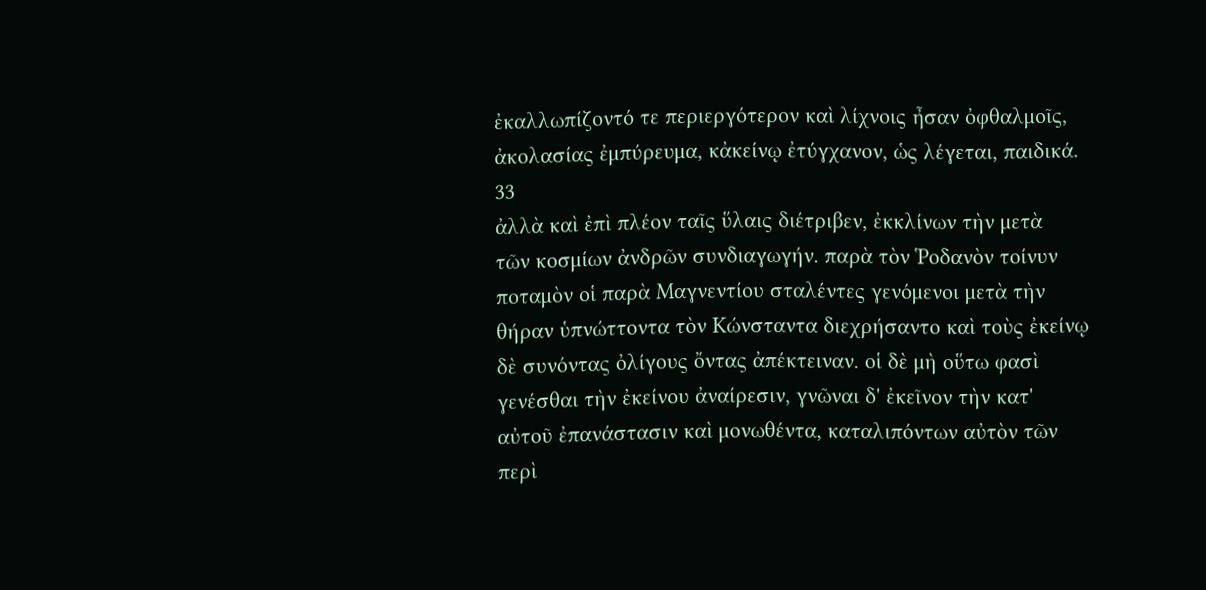ἐκαλλωπίζοντό τε περιεργότερον καὶ λίχνοις ἦσαν ὀφθαλμοῖς,
ἀκολασίας ἐμπύρευμα, κἀκείνῳ ἐτύγχανον, ὡς λέγεται, παιδικά.
33
ἀλλὰ καὶ ἐπὶ πλέον ταῖς ὕλαις διέτριβεν, ἐκκλίνων τὴν μετὰ
τῶν κοσμίων ἀνδρῶν συνδιαγωγήν. παρὰ τὸν Ῥοδανὸν τοίνυν
ποταμὸν οἱ παρὰ Μαγνεντίου σταλέντες γενόμενοι μετὰ τὴν
θήραν ὑπνώττοντα τὸν Κώνσταντα διεχρήσαντο καὶ τοὺς ἐκείνῳ
δὲ συνόντας ὀλίγους ὄντας ἀπέκτειναν. οἱ δὲ μὴ οὕτω φασὶ
γενέσθαι τὴν ἐκείνου ἀναίρεσιν, γνῶναι δ' ἐκεῖνον τὴν κατ'
αὐτοῦ ἐπανάστασιν καὶ μονωθέντα, καταλιπόντων αὐτὸν τῶν
περὶ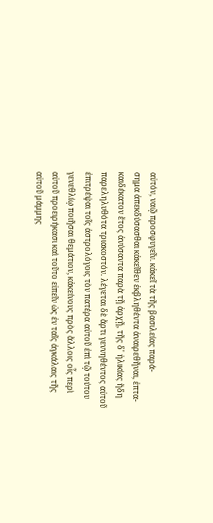αὐτόν, ναῷ προσφυγεῖν. κἀκεῖ τὰ τῆς βασιλείας παρά-
σημα ἀπεκδύσασθαι κἀκεῖθεν ἐκβληθέντα ἀναιρεθῆναι, ἑπτα-
καιδέκατον ἔτος ἀνύσαντα παρὰ τῇ ἀρχῇ, τῆς δ' ἡλικίας ἤδη
παρεληλυθότα τριακοστόν. λέγεται δὲ ἄρτι γεννηθέντος αὐτοῦ
ἐπιτρέψαι τοῖς ἀστρολόγοις τὸν πατέρα αὐτοῦ ἐπὶ τῷ τούτου
γενεθλίῳ ποιῆσαι θεμάτιον, κἀκείνους πρὸς ἄλλοις οἷς περὶ
αὐτοῦ προειρήκασι καὶ τοῦτο εἰπεῖν ὡς ἐν ταῖς ἀγκάλαις τῆς
αὐτοῦ μάμμης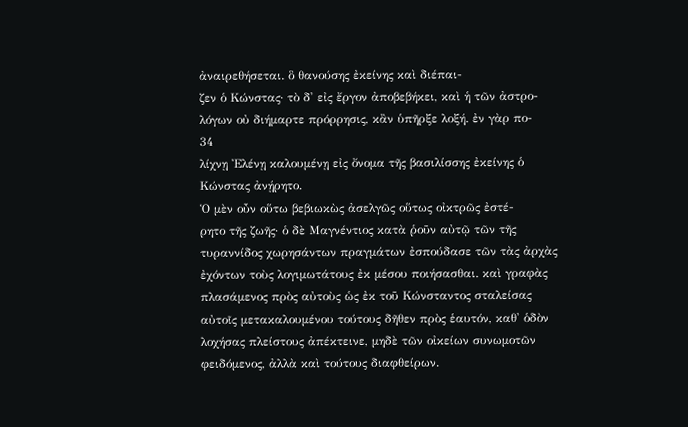ἀναιρεθήσεται. ὃ θανούσης ἐκείνης καὶ διέπαι-
ζεν ὁ Κώνστας· τὸ δ' εἰς ἔργον ἀποβεβήκει, καὶ ἡ τῶν ἀστρο-
λόγων οὐ διήμαρτε πρόρρησις, κἂν ὑπῆρξε λοξή. ἐν γὰρ πο-
34
λίχνῃ Ἐλένῃ καλουμένῃ εἰς ὄνομα τῆς βασιλίσσης ἐκείνης ὁ
Κώνστας ἀνῄρητο.
Ὁ μὲν οὖν οὕτω βεβιωκὼς ἀσελγῶς οὕτως οἰκτρῶς ἐστέ-
ρητο τῆς ζωῆς· ὁ δὲ Μαγνέντιος κατὰ ῥοῦν αὐτῷ τῶν τῆς
τυραννίδος χωρησάντων πραγμάτων ἐσπούδασε τῶν τὰς ἀρχὰς
ἐχόντων τοὺς λογιμωτάτους ἐκ μέσου ποιήσασθαι. καὶ γραφὰς
πλασάμενος πρὸς αὐτοὺς ὡς ἐκ τοῦ Κώνσταντος σταλείσας
αὐτοῖς μετακαλουμένου τούτους δῆθεν πρὸς ἑαυτόν, καθ' ὁδὸν
λοχήσας πλείστους ἀπέκτεινε, μηδὲ τῶν οἰκείων συνωμοτῶν
φειδόμενος, ἀλλὰ καὶ τούτους διαφθείρων.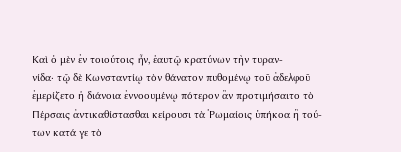Καὶ ὁ μὲν ἐν τοιούτοις ἦν, ἑαυτῷ κρατύνων τὴν τυραν-
νίδα· τῷ δὲ Κωνσταντίῳ τὸν θάνατον πυθομένῳ τοῦ ἀδελφοῦ
ἐμερίζετο ἡ διάνοια ἐννοουμένῳ πότερον ἂν προτιμήσαιτο τὸ
Πέρσαις ἀντικαθίστασθαι κείρουσι τὰ Ῥωμαίοις ὑπήκοα ἢ τού-
των κατά γε τὸ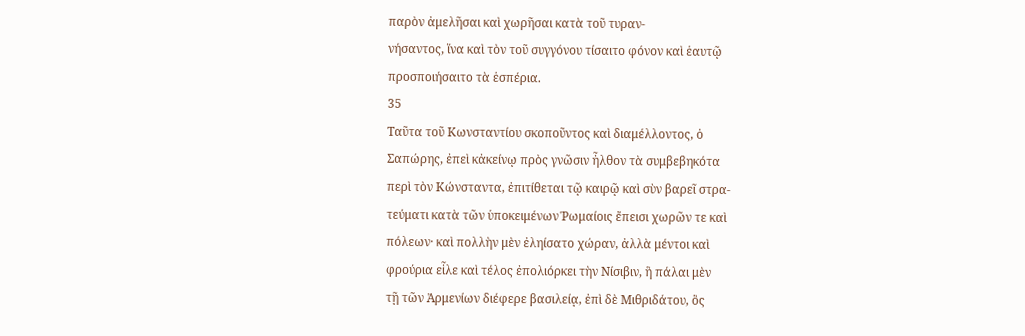παρὸν ἀμελῆσαι καὶ χωρῆσαι κατὰ τοῦ τυραν-
νήσαντος, ἵνα καὶ τὸν τοῦ συγγόνου τίσαιτο φόνον καὶ ἑαυτῷ
προσποιήσαιτο τὰ ἑσπέρια.
35
Ταῦτα τοῦ Κωνσταντίου σκοποῦντος καὶ διαμέλλοντος, ὁ
Σαπώρης, ἐπεὶ κἀκείνῳ πρὸς γνῶσιν ἦλθον τὰ συμβεβηκότα
περὶ τὸν Κώνσταντα, ἐπιτίθεται τῷ καιρῷ καὶ σὺν βαρεῖ στρα-
τεύματι κατὰ τῶν ὑποκειμένων Ῥωμαίοις ἔπεισι χωρῶν τε καὶ
πόλεων· καὶ πολλὴν μὲν ἐληίσατο χώραν, ἀλλὰ μέντοι καὶ
φρούρια εἷλε καὶ τέλος ἐπολιόρκει τὴν Νίσιβιν, ἣ πάλαι μὲν
τῇ τῶν Ἀρμενίων διέφερε βασιλείᾳ, ἐπὶ δὲ Μιθριδάτου, ὃς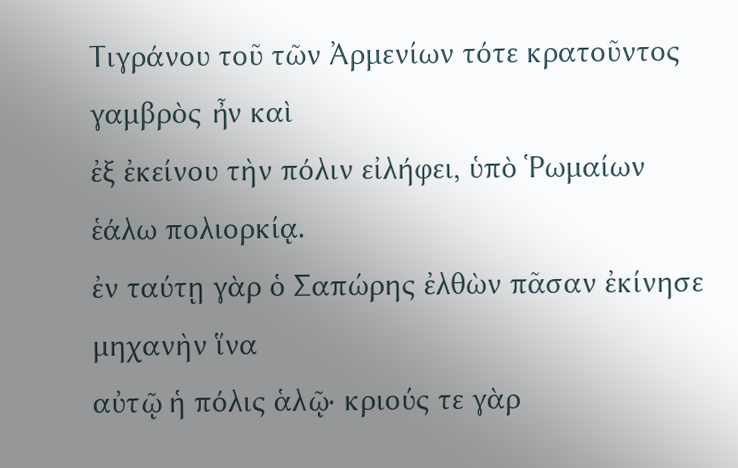Τιγράνου τοῦ τῶν Ἀρμενίων τότε κρατοῦντος γαμβρὸς ἦν καὶ
ἐξ ἐκείνου τὴν πόλιν εἰλήφει, ὑπὸ Ῥωμαίων ἑάλω πολιορκίᾳ.
ἐν ταύτῃ γὰρ ὁ Σαπώρης ἐλθὼν πᾶσαν ἐκίνησε μηχανὴν ἵνα
αὐτῷ ἡ πόλις ἁλῷ· κριούς τε γὰρ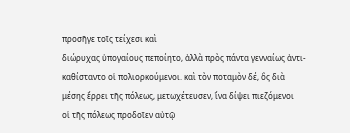προσῆγε τοῖς τείχεσι καὶ
διώρυχας ὑπογαίους πεποίητο, ἀλλὰ πρὸς πάντα γενναίως ἀντι-
καθίσταντο οἱ πολιορκούμενοι. καὶ τὸν ποταμὸν δέ, ὃς διὰ
μέσης ἔρρει τῆς πόλεως, μετωχέτευσεν, ἵνα δίψει πιεζόμενοι
οἱ τῆς πόλεως προδοῖεν αὐτῷ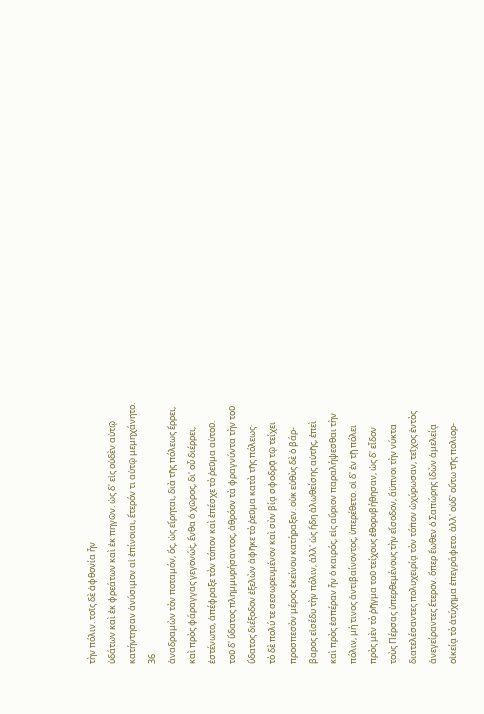τὴν πόλιν. τοῖς δὲ ἀφθονία ἦν
ὑδάτων καὶ ἐκ φρεάτων καὶ ἐκ πηγῶν. ὡς δ' εἰς οὐδὲν αὐτῷ
κατήντησαν ἀνύσιμον αἱ ἐπίνοιαι, ἕτερόν τι αὐτῷ μεμηχάνητο.
36
ἀναδραμὼν τὸν ποταμόν, ὅς, ὡς εἴρηται, διὰ τῆς πόλεως ἔρρει,
καὶ πρὸς φάραγγας γεγονώς, ἔνθα ὁ χῶρος, δι' οὗ διέρρει,
ἐστένωτο, ἀπέφραξε τὸν τόπον καὶ ἐπέσχε τὸ ῥεῦμα αὐτοῦ.
τοῦ δ' ὕδατος πλημμυρήσαντος, ἀθρόον τὰ φραγνύντα τὴν τοῦ
ὕδατος διέξοδον ἐξελὼν ἀφῆκε τὸ ῥεῦμα κατὰ τῆς πόλεως·
τὸ δὲ πολύ τε σεσωρευμένον καὶ σὺν βίᾳ σφοδρᾷ τῷ τείχει
προσπεσὸν μέρος ἐκείνου κατήραξεν. οὐκ εὐθὺς δὲ ὁ βάρ-
βαρος εἰσέδυ τὴν πόλιν, ἀλλ' ὡς ἤδη ἁλωθείσης αὐτῆς, ἐπεὶ
καὶ πρὸς ἑσπέραν ἦν ὁ καιρός, εἰς αὔριον παραλήψεσθαι τὴν
πόλιν, μή τινος ἀντιβαίνοντος, ὑπερέθετο. οἱ δ' ἐν τῇ πόλει
πρὸς μὲν τὸ ῥῆγμα τοῦ τείχους ἐθορυβήθησαν, ὡς δ' εἶδον
τοὺς Πέρσας ὑπερθεμένους τὴν εἴσοδον, ἄϋπνοι τὴν νύκτα
διατελέσαντες πολυχειρίᾳ τὸν τόπον ὠχύρωσαν, τεῖχος ἐντὸς
ἀνεγείραντες ἕτερον. ὅπερ ἕωθεν ὁ Σαπώρης ἰδὼν ἀμελείᾳ
οἰκείᾳ τὸ ἀτύχημα ἐπεγράφετο. ἀλλ' οὐδ' οὕτω τῆς πολιορ-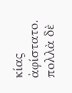κίας ἀφίστατο. πολλὰ δὲ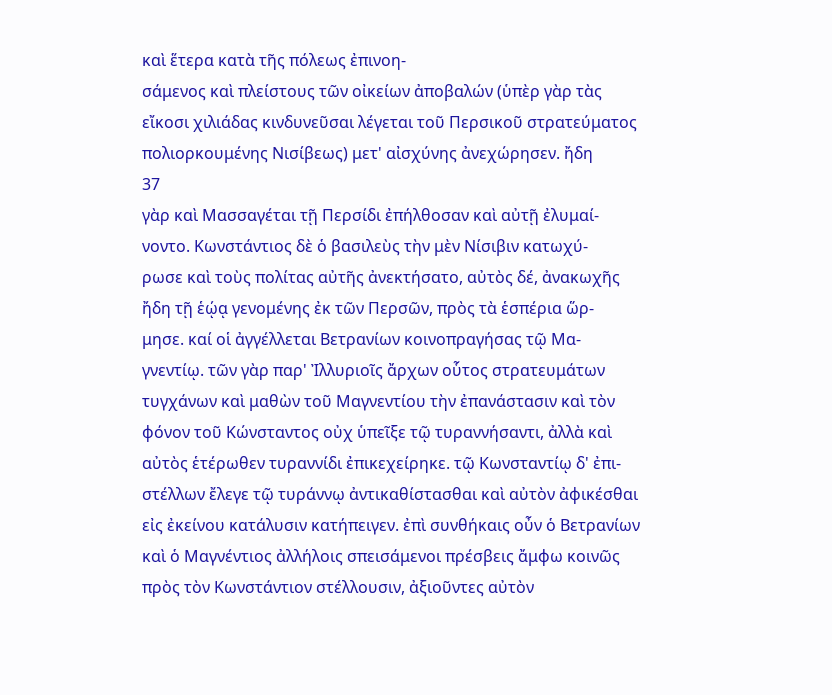καὶ ἕτερα κατὰ τῆς πόλεως ἐπινοη-
σάμενος καὶ πλείστους τῶν οἰκείων ἀποβαλών (ὑπὲρ γὰρ τὰς
εἴκοσι χιλιάδας κινδυνεῦσαι λέγεται τοῦ Περσικοῦ στρατεύματος
πολιορκουμένης Νισίβεως) μετ' αἰσχύνης ἀνεχώρησεν. ἤδη
37
γὰρ καὶ Μασσαγέται τῇ Περσίδι ἐπήλθοσαν καὶ αὐτῇ ἐλυμαί-
νοντο. Κωνστάντιος δὲ ὁ βασιλεὺς τὴν μὲν Νίσιβιν κατωχύ-
ρωσε καὶ τοὺς πολίτας αὐτῆς ἀνεκτήσατο, αὐτὸς δέ, ἀνακωχῆς
ἤδη τῇ ἑῴᾳ γενομένης ἐκ τῶν Περσῶν, πρὸς τὰ ἑσπέρια ὥρ-
μησε. καί οἱ ἀγγέλλεται Βετρανίων κοινοπραγήσας τῷ Μα-
γνεντίῳ. τῶν γὰρ παρ' Ἰλλυριοῖς ἄρχων οὗτος στρατευμάτων
τυγχάνων καὶ μαθὼν τοῦ Μαγνεντίου τὴν ἐπανάστασιν καὶ τὸν
φόνον τοῦ Κώνσταντος οὐχ ὑπεῖξε τῷ τυραννήσαντι, ἀλλὰ καὶ
αὐτὸς ἑτέρωθεν τυραννίδι ἐπικεχείρηκε. τῷ Κωνσταντίῳ δ' ἐπι-
στέλλων ἔλεγε τῷ τυράννῳ ἀντικαθίστασθαι καὶ αὐτὸν ἀφικέσθαι
εἰς ἐκείνου κατάλυσιν κατήπειγεν. ἐπὶ συνθήκαις οὖν ὁ Βετρανίων
καὶ ὁ Μαγνέντιος ἀλλήλοις σπεισάμενοι πρέσβεις ἄμφω κοινῶς
πρὸς τὸν Κωνστάντιον στέλλουσιν, ἀξιοῦντες αὐτὸν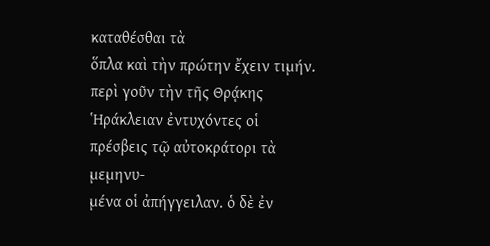καταθέσθαι τὰ
ὅπλα καὶ τὴν πρώτην ἔχειν τιμήν. περὶ γοῦν τὴν τῆς Θρᾴκης
Ἡράκλειαν ἐντυχόντες οἱ πρέσβεις τῷ αὐτοκράτορι τὰ μεμηνυ-
μένα οἱ ἀπήγγειλαν. ὁ δὲ ἐν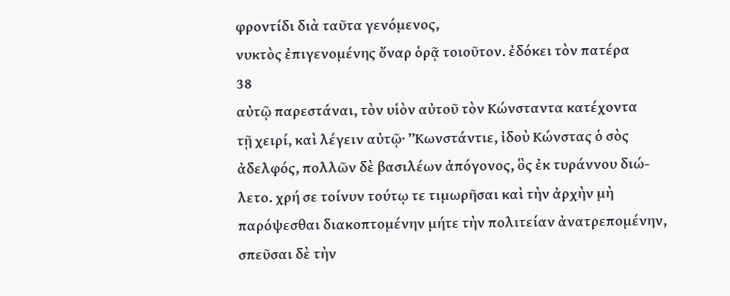φροντίδι διὰ ταῦτα γενόμενος,
νυκτὸς ἐπιγενομένης ὄναρ ὁρᾷ τοιοῦτον. ἐδόκει τὸν πατέρα
38
αὐτῷ παρεστάναι, τὸν υἱὸν αὐτοῦ τὸν Κώνσταντα κατέχοντα
τῇ χειρί, καὶ λέγειν αὐτῷ· ”Κωνστάντιε, ἰδοὺ Κώνστας ὁ σὸς
ἀδελφός, πολλῶν δὲ βασιλέων ἀπόγονος, ὃς ἐκ τυράννου διώ-
λετο. χρή σε τοίνυν τούτῳ τε τιμωρῆσαι καὶ τὴν ἀρχὴν μὴ
παρόψεσθαι διακοπτομένην μήτε τὴν πολιτείαν ἀνατρεπομένην,
σπεῦσαι δὲ τὴν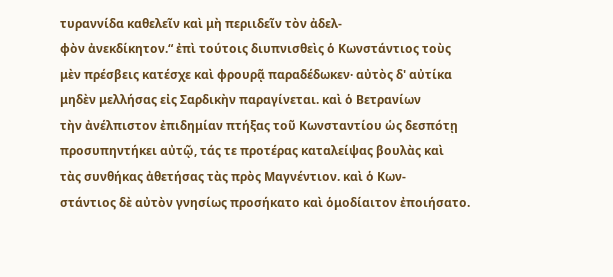τυραννίδα καθελεῖν καὶ μὴ περιιδεῖν τὸν ἀδελ-
φὸν ἀνεκδίκητον.“ ἐπὶ τούτοις διυπνισθεὶς ὁ Κωνστάντιος τοὺς
μὲν πρέσβεις κατέσχε καὶ φρουρᾷ παραδέδωκεν· αὐτὸς δ' αὐτίκα
μηδὲν μελλήσας εἰς Σαρδικὴν παραγίνεται. καὶ ὁ Βετρανίων
τὴν ἀνέλπιστον ἐπιδημίαν πτήξας τοῦ Κωνσταντίου ὡς δεσπότῃ
προσυπηντήκει αὐτῷ, τάς τε προτέρας καταλείψας βουλὰς καὶ
τὰς συνθήκας ἀθετήσας τὰς πρὸς Μαγνέντιον. καὶ ὁ Κων-
στάντιος δὲ αὐτὸν γνησίως προσήκατο καὶ ὁμοδίαιτον ἐποιήσατο.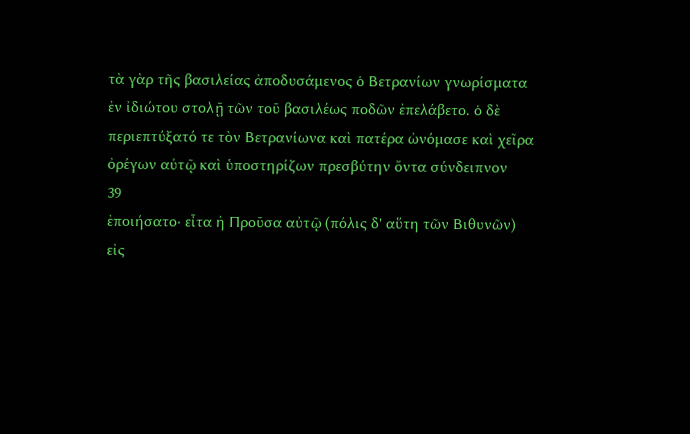τὰ γὰρ τῆς βασιλείας ἀποδυσάμενος ὁ Βετρανίων γνωρίσματα
ἐν ἰδιώτου στολῇ τῶν τοῦ βασιλέως ποδῶν ἐπελάβετο. ὁ δὲ
περιεπτύξατό τε τὸν Βετρανίωνα καὶ πατέρα ὠνόμασε καὶ χεῖρα
ὀρέγων αὐτῷ καὶ ὑποστηρίζων πρεσβύτην ὄντα σύνδειπνον
39
ἐποιήσατο· εἶτα ἡ Προῦσα αὐτῷ (πόλις δ' αὕτη τῶν Βιθυνῶν)
εἰς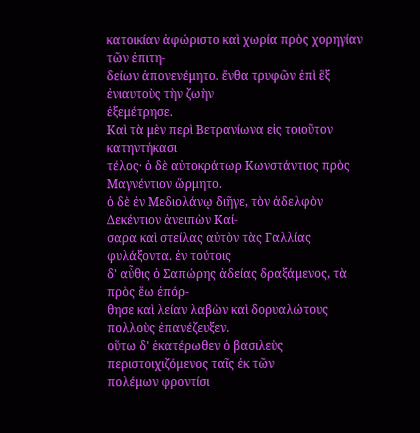κατοικίαν ἀφώριστο καὶ χωρία πρὸς χορηγίαν τῶν ἐπιτη-
δείων ἀπονενέμητο. ἔνθα τρυφῶν ἐπὶ ἓξ ἐνιαυτοὺς τὴν ζωὴν
ἐξεμέτρησε.
Καὶ τὰ μὲν περὶ Βετρανίωνα εἰς τοιοῦτον κατηντήκασι
τέλος· ὁ δὲ αὐτοκράτωρ Κωνστάντιος πρὸς Μαγνέντιον ὥρμητο.
ὁ δὲ ἐν Μεδιολάνῳ διῆγε, τὸν ἀδελφὸν Δεκέντιον ἀνειπὼν Καί-
σαρα καὶ στείλας αὐτὸν τὰς Γαλλίας φυλάξοντα. ἐν τούτοις
δ' αὖθις ὁ Σαπώρης ἀδείας δραξάμενος, τὰ πρὸς ἕω ἐπόρ-
θησε καὶ λείαν λαβὼν καὶ δορυαλώτους πολλοὺς ἐπανέζευξεν.
οὕτω δ' ἑκατέρωθεν ὁ βασιλεὺς περιστοιχιζόμενος ταῖς ἐκ τῶν
πολέμων φροντίσι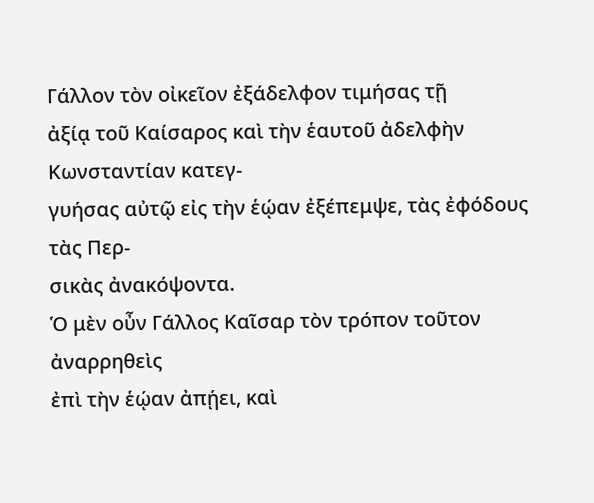Γάλλον τὸν οἰκεῖον ἐξάδελφον τιμήσας τῇ
ἀξίᾳ τοῦ Καίσαρος καὶ τὴν ἑαυτοῦ ἀδελφὴν Κωνσταντίαν κατεγ-
γυήσας αὐτῷ εἰς τὴν ἑῴαν ἐξέπεμψε, τὰς ἐφόδους τὰς Περ-
σικὰς ἀνακόψοντα.
Ὁ μὲν οὖν Γάλλος Καῖσαρ τὸν τρόπον τοῦτον ἀναρρηθεὶς
ἐπὶ τὴν ἑῴαν ἀπῄει, καὶ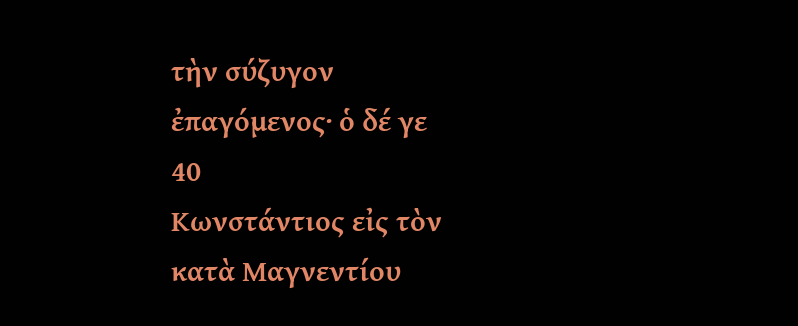τὴν σύζυγον ἐπαγόμενος· ὁ δέ γε
40
Κωνστάντιος εἰς τὸν κατὰ Μαγνεντίου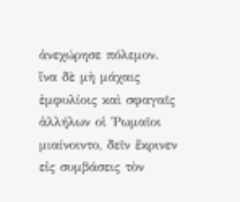ἀνεχώρησε πόλεμον.
ἵνα δὲ μὴ μάχαις ἐμφυλίοις καὶ σφαγαῖς ἀλλήλων οἱ Ῥωμαῖοι
μιαίνοιντο, δεῖν ἔκρινεν εἰς συμβάσεις τὸν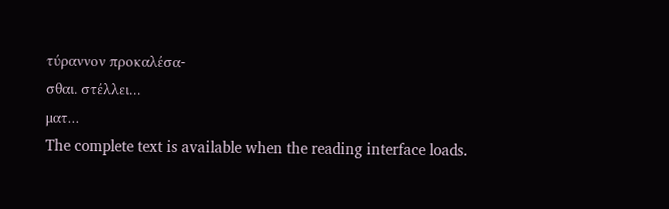τύραννον προκαλέσα-
σθαι. στέλλει…
ματ…
The complete text is available when the reading interface loads.